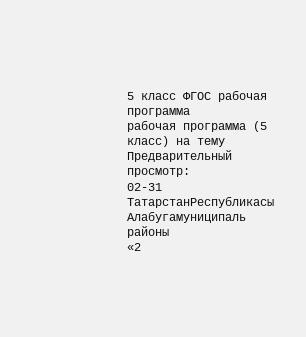5 класс ФГОС рабочая программа
рабочая программа (5 класс) на тему
Предварительный просмотр:
02-31 ТатарстанРеспубликасы
Алабугамуниципаль районы
«2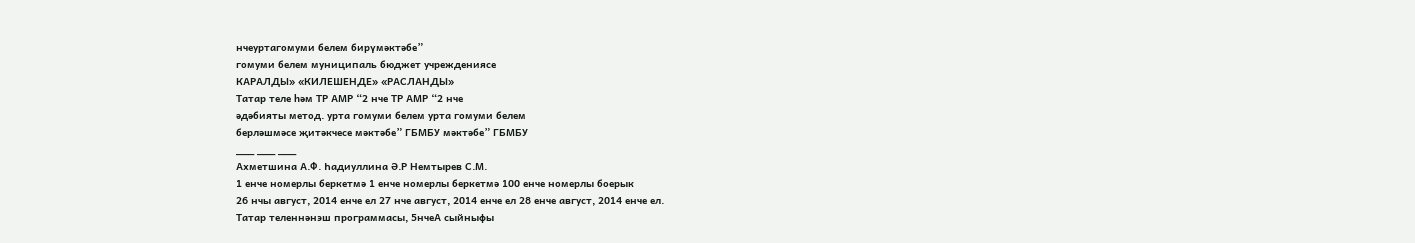нчеуртагомуми белем бирүмәктәбе”
гомуми белем муниципаль бюджет учреждениясе
КАРАЛДЫ» «КИЛЕШЕНДЕ» «РАСЛАНДЫ»
Татар теле һәм ТР АМР “2 нче ТР АМР “2 нче
әдәбияты метод. урта гомуми белем урта гомуми белем
берләшмәсе җитәкчесе мәктәбе” ГБМБУ мәктәбе” ГБМБУ
___ ___ ___
Ахметшина А.Ф. Һадиуллина Ә.Р Немтырев С.М.
1 енче номерлы беркетмә 1 енче номерлы беркетмә 100 енче номерлы боерык
26 нчы август, 2014 енче ел 27 нче август, 2014 енче ел 28 енче август, 2014 енче ел.
Татар теленнәнэш программасы, 5нчеА сыйныфы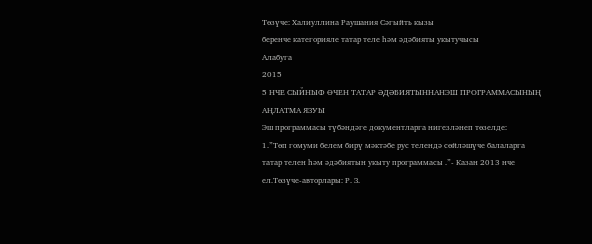Төзүче: Халиуллина Раушания Сәгыйть кызы
беренче категорияле татар теле һәм әдәбияты укытучысы
Алабуга
2015
5 НЧЕ СЫЙНЫФ ӨЧЕН ТАТАР ӘДӘБИЯТЫННАНЭШ ПРОГРАММАСЫНЫҢ АҢЛАТМА ЯЗУЫ
Эш программасы түбәндәге документларга нигезләнеп төзелде:
1.”Төп гомуми белем бирү мәктәбе рус телендә сөйләшүче балаларга татар телен һәм әдәбиятын укыту программасы .”- Казан 2013 нче ел.Төзүче-авторлары: Р. З.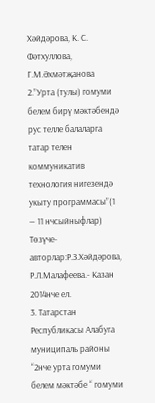Хәйдәрова, К. С. Фәтхуллова, Г.М.Әхмәтҗанова
2.”Урта (тулы) гомуми белем бирү мәктәбендә рус телле балаларга татар телен коммуникатив технология нигезендә укыту программасы”(1 — 11 нчсыйныфлар) Төзүче-авторлар:Р.З.Хәйдәрова, Р.Л.Малафеева.- Казан 2014нче ел.
3. Татарстан Республикасы Алабуга муниципаль районы “2нче урта гомуми белем мәктәбе “ гомуми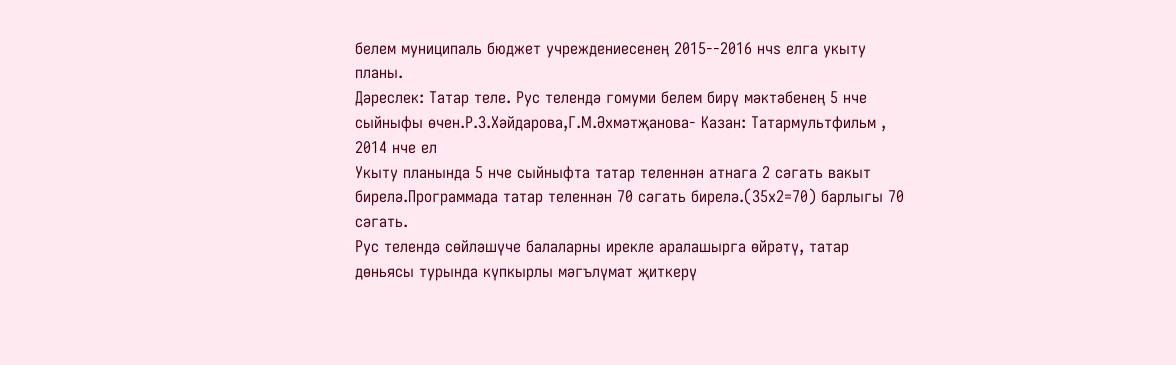белем муниципаль бюджет учреждениесенең 2015--2016 нчs елга укыту планы.
Дәреслек: Татар теле. Рус телендә гомуми белем бирү мәктәбенең 5 нче сыйныфы өчен.Р.З.Хәйдарова,Г.М.Әхмәтҗанова- Казан: Татармультфильм , 2014 нче ел
Укыту планында 5 нче сыйныфта татар теленнән атнага 2 сәгать вакыт бирелә.Программада татар теленнән 70 сәгать бирелә.(35х2=70) барлыгы 70 сәгать.
Рус телендә сөйләшүче балаларны ирекле аралашырга өйрәтү, татар дөньясы турында күпкырлы мәгълүмат җиткерү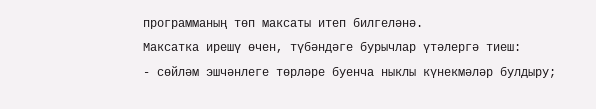программаның төп максаты итеп билгеләнә.
Максатка ирешү өчен, түбәндәге бурычлар үтәлергә тиеш:
- сөйләм эшчәнлеге төрләре буенча ныклы күнекмәләр булдыру;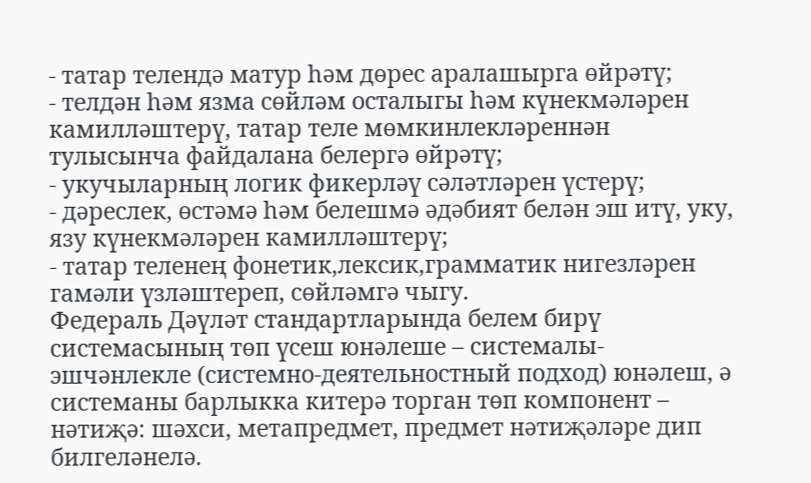- татар телендә матур һәм дөрес аралашырга өйрәтү;
- телдән һәм язма сөйләм осталыгы һәм күнекмәләрен камилләштерү, татар теле мөмкинлекләреннән тулысынча файдалана белергә өйрәтү;
- укучыларның логик фикерләү сәләтләрен үстерү;
- дәреслек, өстәмә һәм белешмә әдәбият белән эш итү, уку, язу күнекмәләрен камилләштерү;
- татар теленең фонетик,лексик,грамматик нигезләрен гамәли үзләштереп, сөйләмгә чыгу.
Федераль Дәүләт стандартларында белем бирү системасының төп үсеш юнәлеше – системалы-эшчәнлекле (системно-деятельностный подход) юнәлеш, ә системаны барлыкка китерә торган төп компонент – нәтиҗә: шәхси, метапредмет, предмет нәтиҗәләре дип билгеләнелә.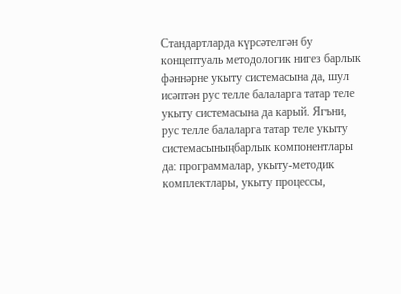Стандартларда күрсәтелгән бу концептуаль методологик нигез барлык фәннәрне укыту системасына да, шул исәптән рус телле балаларга татар теле укыту системасына да карый. Ягъни, рус телле балаларга татар теле укыту системасыныңбарлык компонентлары да: программалар, укыту-методик комплектлары, укыту процессы,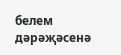белем дәрәҗәсенә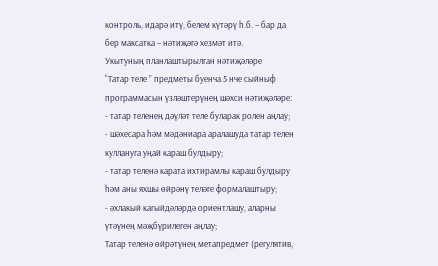контроль, идарә итү, белем күтәрү һ.б. – бар да бер максатка – нәтиҗәгә хезмәт итә.
Укытуның планлаштырылган нәтиҗәләре
“Татар теле ” предметы буенча 5 нче сыйныф программасын үзләштерүнең шәхси нәтиҗәләре:
- татар теленең дәүләт теле буларак ролен аңлау;
- шәхесара һәм мәдәниара аралашуда татар телен куллануга уңай караш булдыру;
- татар теленә карата ихтирамлы караш булдыру һәм аны яхшы өйрәнү теләге формалаштыру;
- әхлакый кагыйдәләрдә ориентлашу, аларны үтәүнең мәҗбүрилеген аңлау;
Татар теленә өйрәтүнең метапредмет (регулятив,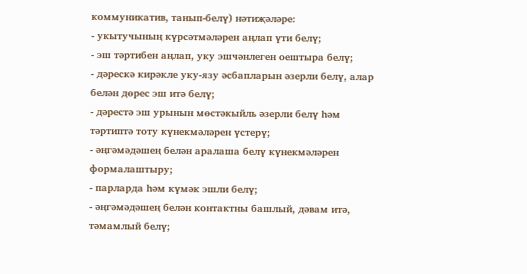коммуникатив, танып-белү) нәтиҗәләре:
- укытучының күрсәтмәләрен аңлап үти белү;
- эш тәртибен аңлап, уку эшчәнлеген оештыра белү;
- дәрескә кирәкле уку-язу әсбапларын әзерли белү, алар белән дөрес эш итә белү;
- дәрестә эш урынын мөстәкыйль әзерли белү һәм тәртиптә тоту күнекмәләрен үстерү;
- әңгәмәдәшең белән аралаша белү күнекмәләрен формалаштыру;
- парларда һәм күмәк эшли белү;
- әңгәмәдәшең белән контактны башлый, дәвам итә, тәмамлый белү;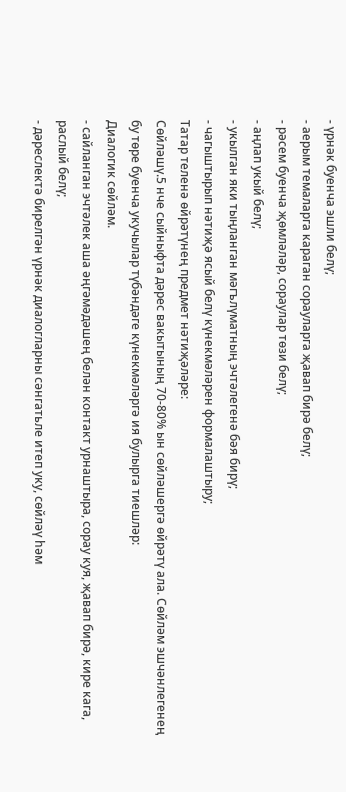- үрнәк буенча эшли белү;
- аерым темаларга караган сорауларга җавап бирә белү;
- рәсем буенча җөмләләр, сораулар төзи белү;
- аңлап укый белү;
- укылган яки тыңланган мәгълүматның эчтәлегенә бәя бирү;
- чагыштырып нәтиҗә ясый белү күнекмәләрен формалаштыру;
Татар теленә өйрәтүнең предмет нәтиҗәләре:
Сөйләшү.5 нче сыйныфта дәрес вакытының 70-80% ын сөйләшергә өйрәтү ала. Сөйләм эшчәнлегенең бу төре буенча укучылар түбәндәге күнекмәләргә ия булырга тиешләр:
Диалогик сөйләм.
- сайланган эчтәлек аша әңгәмәдәшең белән контакт урнаштыра, сорау куя, җавап бирә, кире кага, раслый белү;
- дәреслектә бирелгән үрнәк диалогларны сәнгатьле итеп уку, сөйләү һәм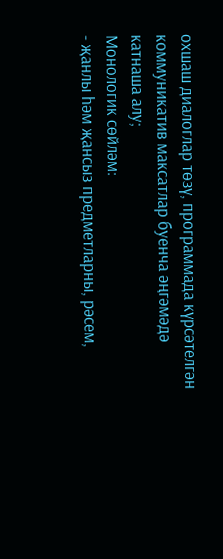охшаш диалоглар төзү, программада күрсәтелгән коммуникатив максатлар буенча әңгәмәдә катнаша алу;
Монологик сөйләм:
- җанлы һәм җансыз предметларны, рәсем,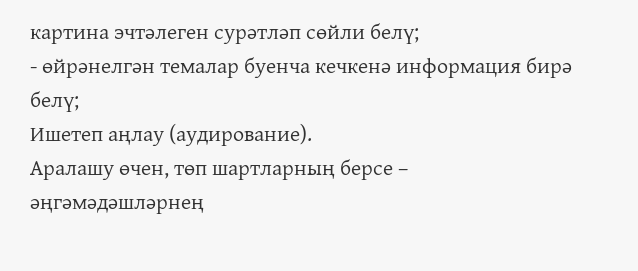картина эчтәлеген сурәтләп сөйли белү;
- өйрәнелгән темалар буенча кечкенә информация бирә белү;
Ишетеп аңлау (аудирование).
Аралашу өчен, төп шартларның берсе – әңгәмәдәшләрнең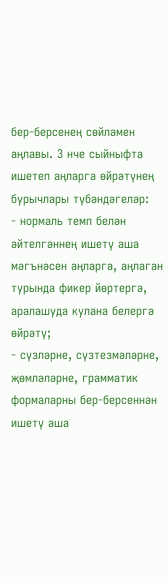бер-берсенең сөйләмен аңлавы. 3 нче сыйныфта ишетеп аңларга өйрәтүнең бурычлары түбәндәгеләр:
- нормаль темп белән әйтелгәннең ишетү аша мәгънәсен аңларга, аңлаган турында фикер йөртергә, аралашуда кулана белергә өйрәтү;
- сүзләрне, сүзтезмәләрне, җөмләләрне, грамматик формаларны бер-берсеннән ишетү аша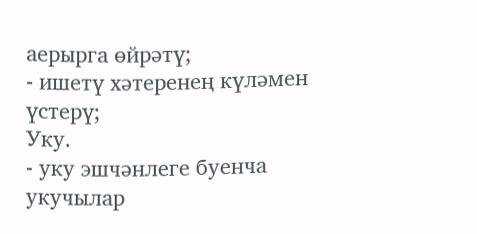аерырга өйрәтү;
- ишетү хәтеренең күләмен үстерү;
Уку.
- уку эшчәнлеге буенча укучылар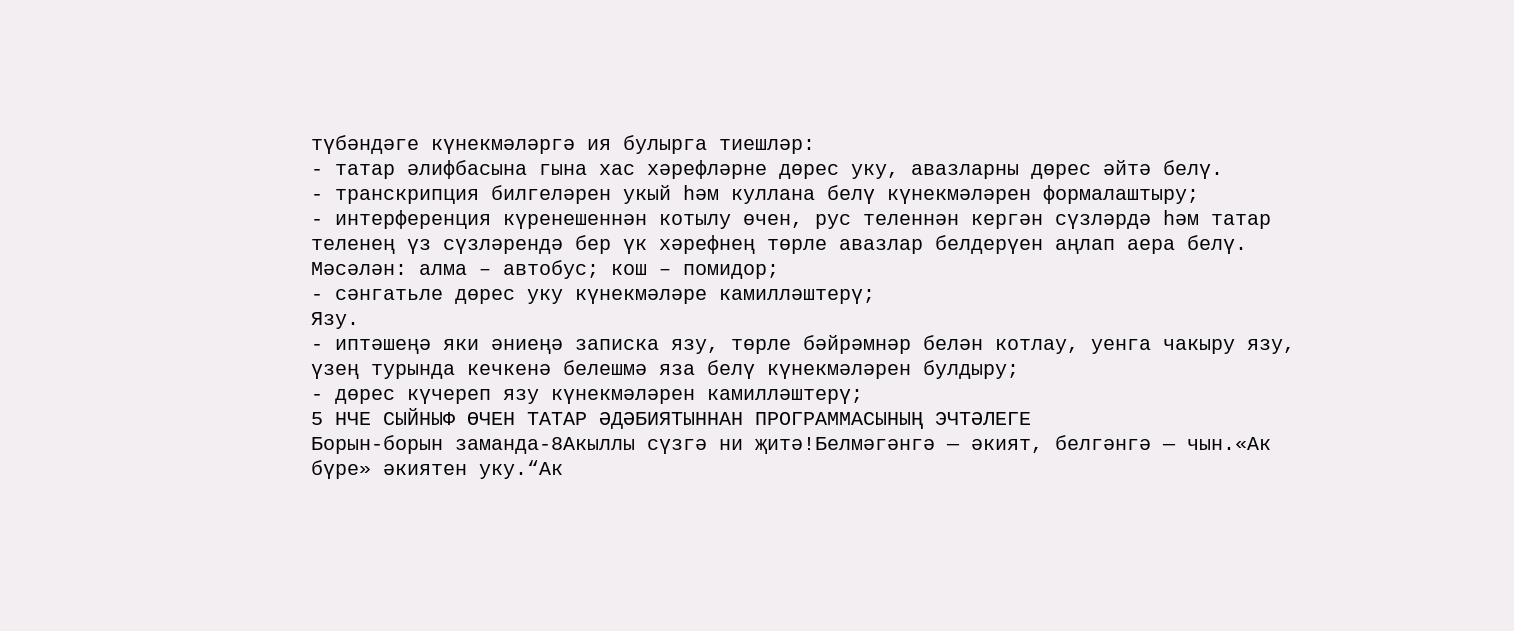түбәндәге күнекмәләргә ия булырга тиешләр:
- татар әлифбасына гына хас хәрефләрне дөрес уку, авазларны дөрес әйтә белү.
- транскрипция билгеләрен укый һәм куллана белү күнекмәләрен формалаштыру;
- интерференция күренешеннән котылу өчен, рус теленнән кергән сүзләрдә һәм татар теленең үз сүзләрендә бер үк хәрефнең төрле авазлар белдерүен аңлап аера белү. Мәсәлән: алма – автобус; кош – помидор;
- сәнгатьле дөрес уку күнекмәләре камилләштерү;
Язу.
- иптәшеңә яки әниеңә записка язу, төрле бәйрәмнәр белән котлау, уенга чакыру язу, үзең турында кечкенә белешмә яза белү күнекмәләрен булдыру;
- дөрес күчереп язу күнекмәләрен камилләштерү;
5 НЧЕ СЫЙНЫФ ӨЧЕН ТАТАР ӘДӘБИЯТЫННАН ПРОГРАММАСЫНЫҢ ЭЧТӘЛЕГЕ
Борын-борын заманда-8Акыллы сүзгә ни җитә!Белмәгәнгә — әкият, белгәнгә — чын.«Ак бүре» әкиятен уку.“Ак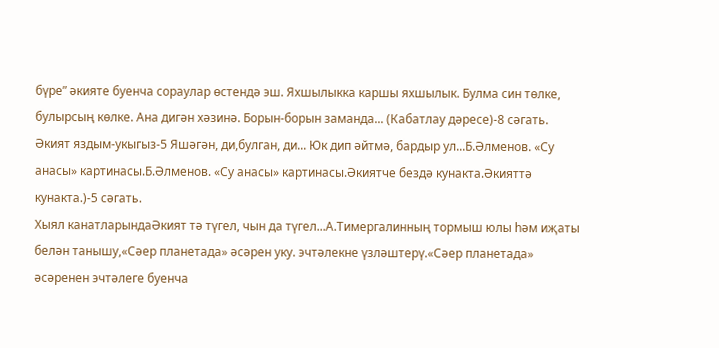бүре” әкияте буенча сораулар өстендә эш. Яхшылыкка каршы яхшылык. Булма син төлке, булырсың көлке. Ана дигән хәзинә. Борын-борын заманда... (Кабатлау дәресе)-8 сәгать.
Әкият яздым-укыгыз-5 Яшәгән, ди,булган, ди... Юк дип әйтмә, бардыр ул...Б.Әлменов. «Су анасы» картинасы.Б.Әлменов. «Су анасы» картинасы.Әкиятче бездә кунакта.Әкияттә кунакта.)-5 сәгать.
Хыял канатларындаӘкият тә түгел, чын да түгел...А.Тимергалинның тормыш юлы һәм иҗаты белән танышу,«Сәер планетада» әсәрен уку. эчтәлекне үзләштерү.«Сәер планетада» әсәренен эчтәлеге буенча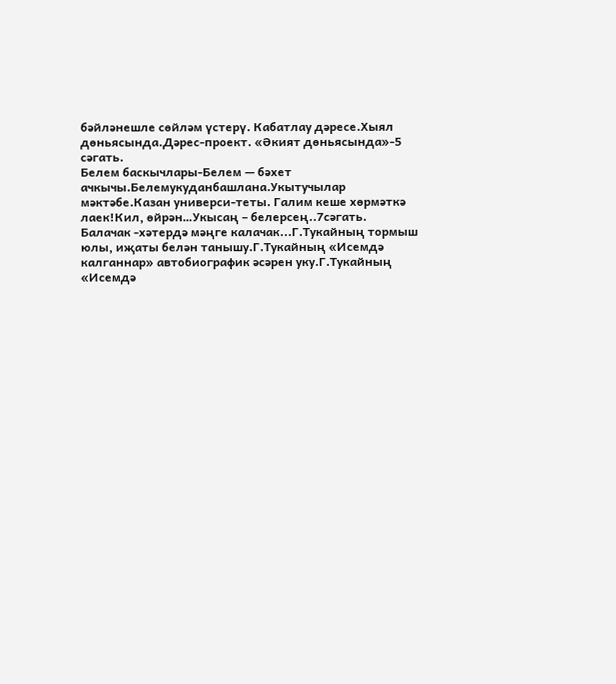бәйләнешле сөйләм үстерү. Кабатлау дәресе.Хыял дөньясында.Дәрес-проект. «Әкият дөньясында»-5 сәгать.
Белем баскычлары-Белем — бәхет ачкычы.Белемукуданбашлана.Укытучылар мәктәбе.Казан универси-теты. Галим кеше хөрмәткә лаек!Кил, өйрән…Укысаң – белерсең..7сәгать.
Балачак -хәтердә мәңге калачак...Г.Тукайның тормыш юлы, иҗаты белән танышу.Г.Тукайның «Исемдә калганнар» автобиографик әсәрен уку.Г.Тукайның «Исемдә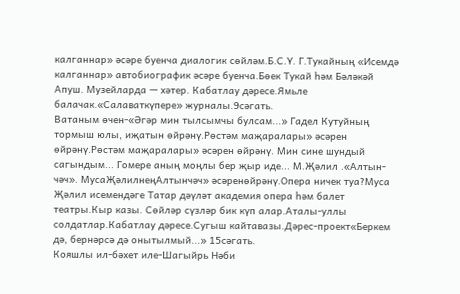калганнар» әсәре буенча диалогик сөйләм.Б.С.Ү. Г.Тукайның «Исемдә калганнар» автобиографик әсәре буенча.Бөек Тукай һәм Бәләкәй Апуш. Музейларда — хәтер. Кабатлау дәресе.Ямьле балачак.«Салаваткүпере» журналы.9сәгать.
Ватаным өчен-«Әгәр мин тылсымчы булсам...» Гадел Кутуйның тормыш юлы, иҗатын өйрәнү.Рөстәм маҗаралары» әсәрен өйрәнү.Рөстәм маҗаралары» әсәрен өйрәнү. Мин сине шундый сагындым... Гомере аның моңлы бер җыр иде... М.Җәлил .«Алтын-чәч». МусаҖәлилнеңАлтынчәч» әсәренөйрәнү.Опера ничек туа?Муса Җәлил исемендәге Татар дәүләт академия опера һәм балет театры.Кыр казы. Сөйләр сүзләр бик күп алар.Аталы-уллы солдатлар.Кабатлау дәресе.Сугыш кайтавазы.Дәрес-проект«Беркем дә, бернәрсә дә онытылмый...» 15сәгать.
Кояшлы ил-бәхет иле-Шагыйрь Нәби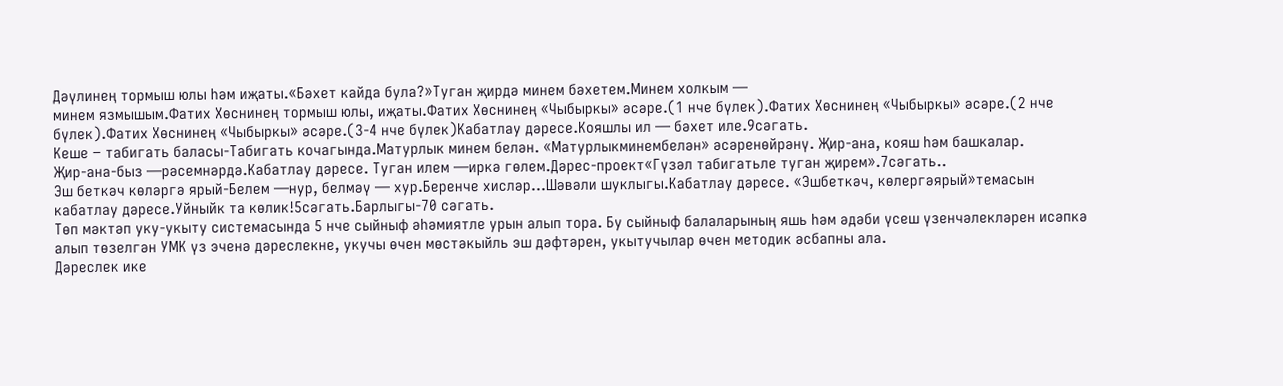Дәүлинең тормыш юлы һәм иҗаты.«Бәхет кайда була?»Туган җирдә минем бәхетем.Минем холкым —
минем язмышым.Фатих Хөснинең тормыш юлы, иҗаты.Фатих Хөснинең «Чыбыркы» әсәре.(1 нче бүлек).Фатих Хөснинең «Чыбыркы» әсәре.(2 нче бүлек).Фатих Хөснинең «Чыбыркы» әсәре.(3-4 нче бүлек)Кабатлау дәресе.Кояшлы ил — бәхет иле.9сәгать.
Кеше − табигать баласы-Табигать кочагында.Матурлык минем белән. «Матурлыкминембелән» әсәренөйрәнү. Җир-ана, кояш һәм башкалар.
Җир-ана-быз —рәсемнәрдә.Кабатлау дәресе. Туган илем —иркә гөлем.Дәрес-проект«Гүзәл табигатьле туган җирем».7сәгать..
Эш беткәч көләргә ярый-Белем —нур, белмәү — хур.Беренче хисләр...Шәвәли шуклыгы.Кабатлау дәресе. «Эшбеткәч, көлергәярый»темасын кабатлау дәресе.Уйныйк та көлик!5сәгать.Барлыгы-70 сәгать.
Төп мәктәп уку-укыту системасында 5 нче сыйныф әһәмиятле урын алып тора. Бу сыйныф балаларының яшь һәм әдәби үсеш үзенчәлекләрен исәпкә алып төзелгән УМК үз эченә дәреслекне, укучы өчен мөстәкыйль эш дәфтәрен, укытучылар өчен методик әсбапны ала.
Дәреслек ике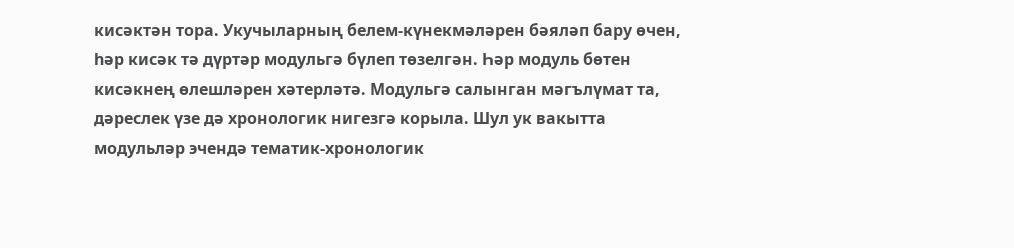кисәктән тора. Укучыларның белем-күнекмәләрен бәяләп бару өчен, һәр кисәк тә дүртәр модульгә бүлеп төзелгән. Һәр модуль бөтен кисәкнең өлешләрен хәтерләтә. Модульгә салынган мәгълүмат та, дәреслек үзе дә хронологик нигезгә корыла. Шул ук вакытта модульләр эчендә тематик-хронологик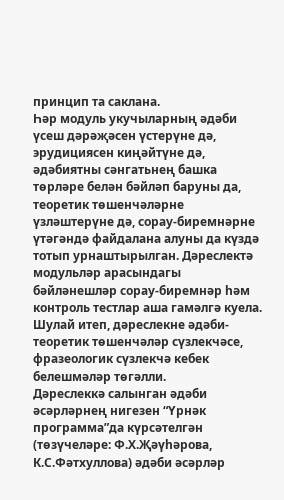принцип та саклана.
Һәр модуль укучыларның әдәби үсеш дәрәҗәсен үстерүне дә, эрудициясен киңәйтүне дә, әдәбиятны сәнгатьнең башка төрләре белән бәйләп баруны да, теоретик төшенчәләрне үзләштерүне дә, сорау-биремнәрне үтәгәндә файдалана алуны да күздә тотып урнаштырылган. Дәреслектә модульләр арасындагы бәйләнешләр сорау-биремнәр һәм контроль тестлар аша гамәлгә куела. Шулай итеп, дәреслекне әдәби-теоретик төшенчәләр сүзлекчәсе, фразеологик сүзлекчә кебек белешмәләр төгәлли.
Дәреслеккә салынган әдәби әсәрләрнең нигезен “Үрнәк программа”да күрсәтелгән (төзүчеләре: Ф.Х.Җәүһәрова, К.С.Фәтхуллова) әдәби әсәрләр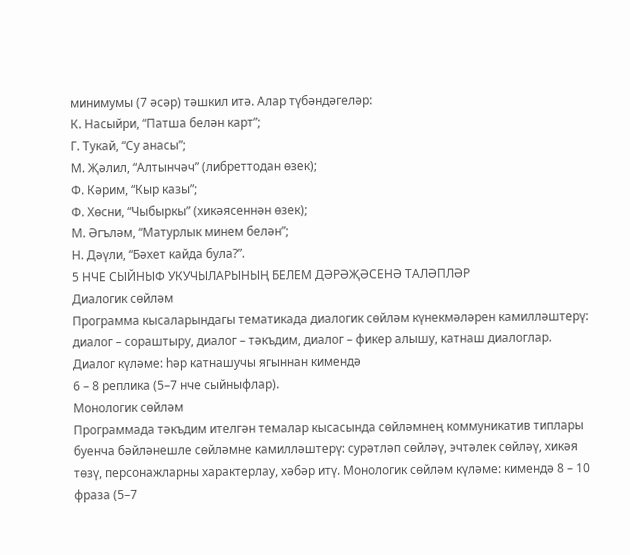минимумы (7 әсәр) тәшкил итә. Алар түбәндәгеләр:
К. Насыйри, “Патша белән карт”;
Г. Тукай, “Су анасы”;
М. Җәлил, “Алтынчәч” (либреттодан өзек);
Ф. Кәрим, “Кыр казы”;
Ф. Хөсни, “Чыбыркы” (хикәясеннән өзек);
М. Әгъләм, “Матурлык минем белән”;
Н. Дәүли, “Бәхет кайда була?”.
5 НЧЕ СЫЙНЫФ УКУЧЫЛАРЫНЫҢ БЕЛЕМ ДӘРӘҖӘСЕНӘ ТАЛӘПЛӘР
Диалогик сөйләм
Программа кысаларындагы тематикада диалогик сөйләм күнекмәләрен камилләштерү: диалог – сораштыру, диалог – тәкъдим, диалог – фикер алышу, катнаш диалоглар. Диалог күләме: һәр катнашучы ягыннан кимендә
6 – 8 реплика (5–7 нче сыйныфлар).
Монологик сөйләм
Программада тәкъдим ителгән темалар кысасында сөйләмнең коммуникатив типлары буенча бәйләнешле сөйләмне камилләштерү: сурәтләп сөйләү, эчтәлек сөйләү, хикәя төзү, персонажларны характерлау, хәбәр итү. Монологик сөйләм күләме: кимендә 8 – 10 фраза (5–7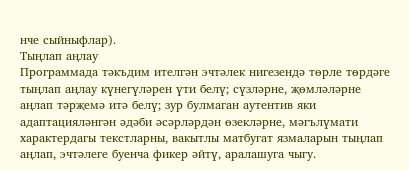нче сыйныфлар).
Тыңлап аңлау
Программада тәкъдим ителгән эчтәлек нигезендә төрле төрдәге тыңлап аңлау күнегүләрен үти белү; сүзләрне, җөмләләрне аңлап тәрҗемә итә белү; зур булмаган аутентив яки адаптацияләнгән әдәби әсәрләрдән өзекләрне, мәгълүмати характердагы текстларны, вакытлы матбугат язмаларын тыңлап аңлап, эчтәлеге буенча фикер әйтү, аралашуга чыгу.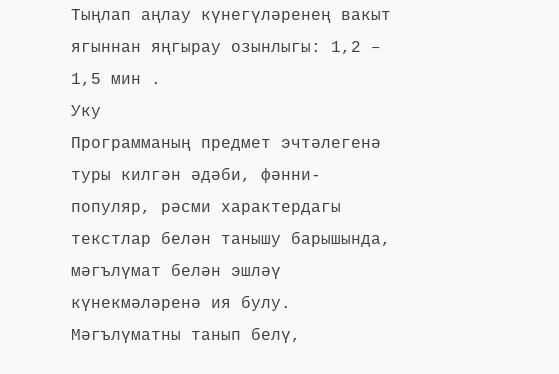Тыңлап аңлау күнегүләренең вакыт ягыннан яңгырау озынлыгы: 1,2 – 1,5 мин .
Уку
Программаның предмет эчтәлегенә туры килгән әдәби, фәнни-популяр, рәсми характердагы текстлар белән танышу барышында, мәгълүмат белән эшләү күнекмәләренә ия булу.
Мәгълүматны танып белү,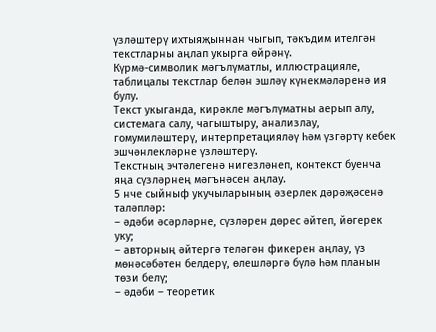үзләштерү ихтыяҗыннан чыгып, тәкъдим ителгән текстларны аңлап укырга өйрәнү.
Күрмә-символик мәгълүматлы, иллюстрацияле, таблицалы текстлар белән эшләү күнекмәләренә ия булу.
Текст укыганда, кирәкле мәгълүматны аерып алу, системага салу, чагыштыру, анализлау, гомумиләштерү, интерпретацияләү һәм үзгәртү кебек эшчәнлекләрне үзләштерү.
Текстның эчтәлегенә нигезләнеп, контекст буенча яңа сүзләрнең мәгънәсен аңлау.
5 нче сыйныф укучыларының әзерлек дәрәҗәсенә таләпләр:
– әдәби әсәрләрне, сүзләрен дөрес әйтеп, йөгерек уку;
– авторның әйтергә теләгән фикерен аңлау, үз мөнәсәбәтен белдерү, өлешләргә бүлә һәм планын төзи белү;
– әдәби – теоретик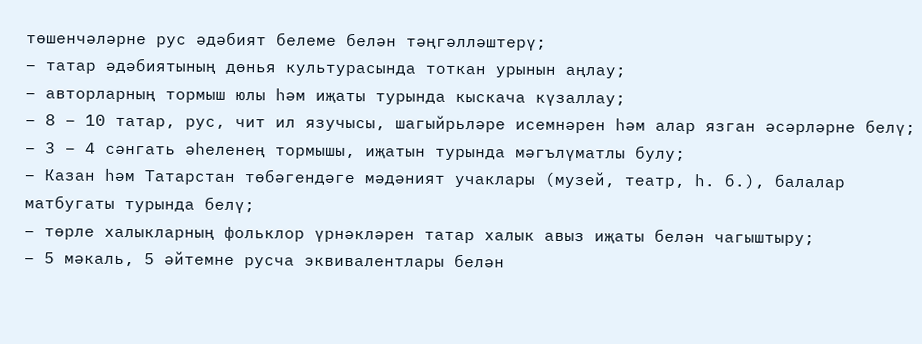төшенчәләрне рус әдәбият белеме белән тәңгәлләштерү;
– татар әдәбиятының дөнья культурасында тоткан урынын аңлау;
– авторларның тормыш юлы һәм иҗаты турында кыскача күзаллау;
– 8 − 10 татар, рус, чит ил язучысы, шагыйрьләре исемнәрен һәм алар язган әсәрләрне белү;
– 3 − 4 сәнгать әһеленең тормышы, иҗатын турында мәгълүматлы булу;
– Казан һәм Татарстан төбәгендәге мәдәният учаклары (музей, театр, һ. б.), балалар матбугаты турында белү;
– төрле халыкларның фольклор үрнәкләрен татар халык авыз иҗаты белән чагыштыру;
– 5 мәкаль, 5 әйтемне русча эквивалентлары белән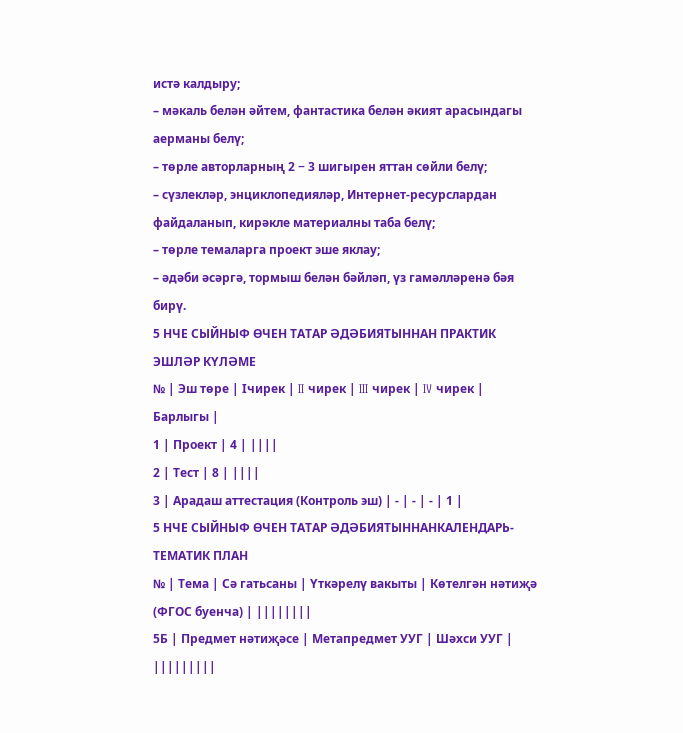истә калдыру;
– мәкаль белән әйтем, фантастика белән әкият арасындагы аерманы белү;
– төрле авторларның 2 − 3 шигырен яттан сөйли белү;
– сүзлекләр, энциклопедияләр, Интернет-ресурслардан файдаланып, кирәкле материалны таба белү;
– төрле темаларга проект эше яклау;
– әдәби әсәргә, тормыш белән бәйләп, үз гамәлләренә бәя бирү.
5 НЧЕ СЫЙНЫФ ӨЧЕН ТАТАР ӘДӘБИЯТЫННАН ПРАКТИК ЭШЛӘР КҮЛӘМЕ
№ | Эш төре | Iчирек | II чирек | III чирек | IV чирек | Барлыгы |
1 | Проект | 4 | ||||
2 | Тест | 8 | ||||
3 | Арадаш аттестация (Контроль эш) | - | - | - | 1 |
5 НЧЕ СЫЙНЫФ ӨЧЕН ТАТАР ӘДӘБИЯТЫННАНКАЛЕНДАРЬ-ТЕМАТИК ПЛАН
№ | Тема | Сә гатьсаны | Үткәрелү вакыты | Көтелгән нәтиҗә (ФГОС буенча) | ||||||||
5Б | Предмет нәтиҗәсе | Метапредмет УУГ | Шәхси УУГ | |||||||||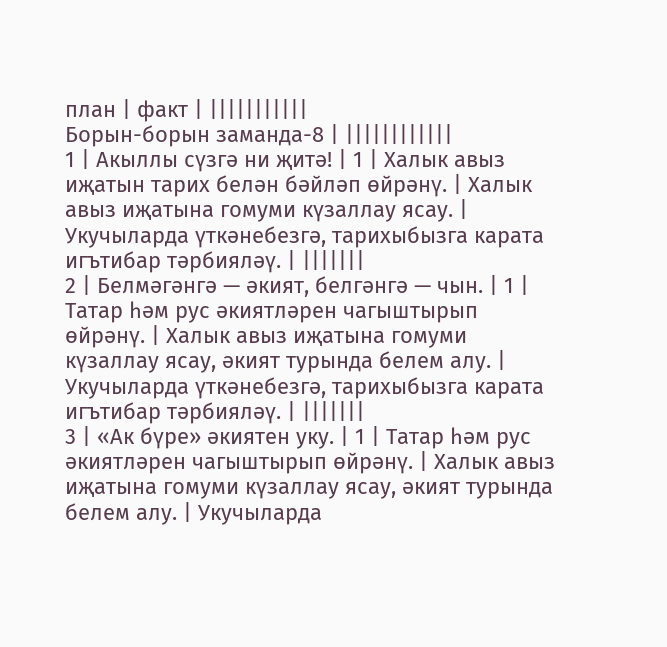план | факт | |||||||||||
Борын-борын заманда-8 | ||||||||||||
1 | Акыллы сүзгә ни җитә! | 1 | Халык авыз иҗатын тарих белән бәйләп өйрәнү. | Халык авыз иҗатына гомуми күзаллау ясау. | Укучыларда үткәнебезгә, тарихыбызга карата игътибар тәрбияләү. | |||||||
2 | Белмәгәнгә — әкият, белгәнгә — чын. | 1 | Татар һәм рус әкиятләрен чагыштырып өйрәнү. | Халык авыз иҗатына гомуми күзаллау ясау, әкият турында белем алу. | Укучыларда үткәнебезгә, тарихыбызга карата игътибар тәрбияләү. | |||||||
3 | «Ак бүре» әкиятен уку. | 1 | Татар һәм рус әкиятләрен чагыштырып өйрәнү. | Халык авыз иҗатына гомуми күзаллау ясау, әкият турында белем алу. | Укучыларда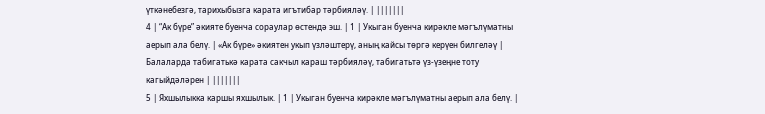үткәнебезгә, тарихыбызга карата игътибар тәрбияләү. | |||||||
4 | “Ак бүре” әкияте буенча сораулар өстендә эш. | 1 | Укыган буенча кирәкле мәгълүматны аерып ала белү. | «Ак бүре» әкиятен укып үзләштерү, аның кайсы төргә керүен билгеләү | Балаларда табигатькә карата сакчыл караш тәрбияләү, табигатьтә үз-үзеңне тоту кагыйдәләрен | |||||||
5 | Яхшылыкка каршы яхшылык. | 1 | Укыган буенча кирәкле мәгълүматны аерып ала белү. |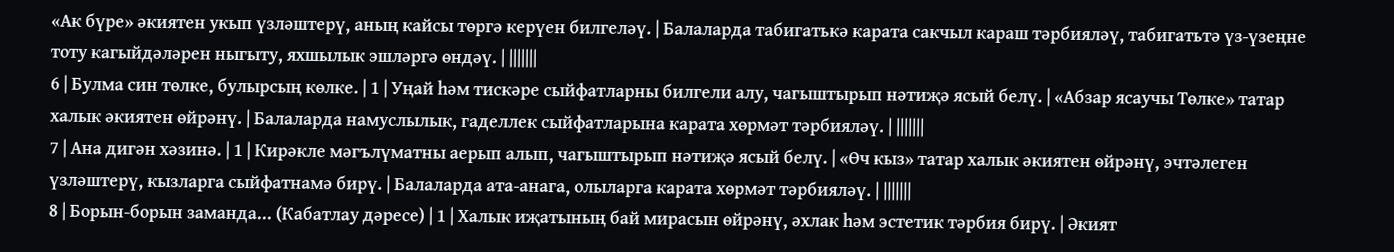«Ак бүре» әкиятен укып үзләштерү, аның кайсы төргә керүен билгеләү. | Балаларда табигатькә карата сакчыл караш тәрбияләү, табигатьтә үз-үзеңне тоту кагыйдәләрен ныгыту, яхшылык эшләргә өндәү. | |||||||
6 | Булма син төлке, булырсың көлке. | 1 | Уңай һәм тискәре сыйфатларны билгели алу, чагыштырып нәтиҗә ясый белү. | «Абзар ясаучы Төлке» татар халык әкиятен өйрәнү. | Балаларда намуслылык, гаделлек сыйфатларына карата хөрмәт тәрбияләү. | |||||||
7 | Ана дигән хәзинә. | 1 | Кирәкле мәгълүматны аерып алып, чагыштырып нәтиҗә ясый белү. | «Өч кыз» татар халык әкиятен өйрәнү, эчтәлеген үзләштерү, кызларга сыйфатнамә бирү. | Балаларда ата-анага, олыларга карата хөрмәт тәрбияләү. | |||||||
8 | Борын-борын заманда... (Кабатлау дәресе) | 1 | Халык иҗатының бай мирасын өйрәнү, әхлак һәм эстетик тәрбия бирү. | Әкият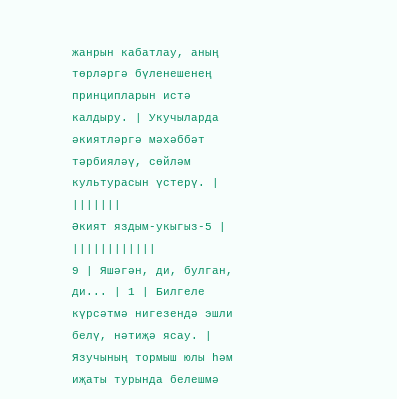жанрын кабатлау, аның төрләргә бүленешенең принципларын истә калдыру. | Укучыларда әкиятләргә мәхәббәт тәрбияләү, сөйләм культурасын үстерү. | |||||||
Әкият яздым-укыгыз-5 | ||||||||||||
9 | Яшәгән, ди, булган, ди... | 1 | Билгеле күрсәтмә нигезендә эшли белү, нәтиҗә ясау. | Язучының тормыш юлы һәм иҗаты турында белешмә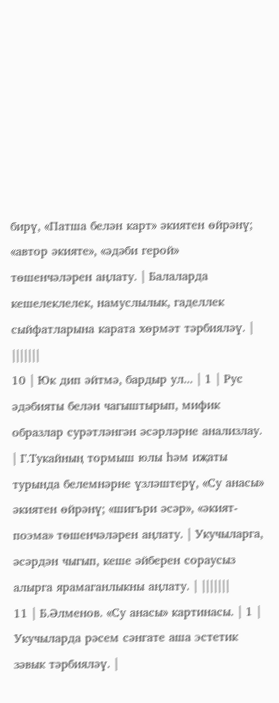бирү, «Патша белән карт» әкиятен өйрәнү; «автор әкияте», «әдәби герой» төшенчәләрен аңлату. | Балаларда кешелеклелек, намуслылык, гаделлек сыйфатларына карата хөрмәт тәрбияләү. | |||||||
10 | Юк дип әйтмә, бардыр ул... | 1 | Рус әдәбияты белән чагыштырып, мифик образлар сурәтләнгән әсәрләрне анализлау. | Г.Тукайның тормыш юлы һәм иҗаты турында белемнәрне үзләштерү, «Су анасы» әкиятен өйрәнү; «шигъри әсәр», «әкият-поэма» төшенчәләрен аңлату. | Укучыларга, әсәрдән чыгып, кеше әйберен сораусыз алырга ярамаганлыкны аңлату. | |||||||
11 | Б.Әлменов. «Су анасы» картинасы. | 1 | Укучыларда рәсем сәнгате аша эстетик зәвык тәрбияләү. |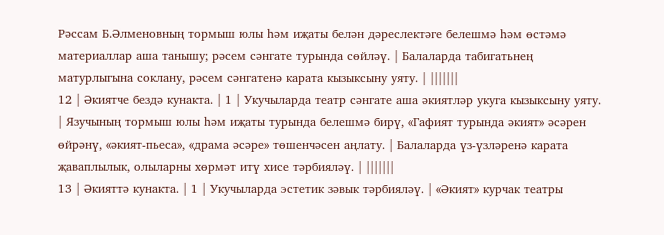Рәссам Б.Әлменовның тормыш юлы һәм иҗаты белән дәреслектәге белешмә һәм өстәмә материаллар аша танышу; рәсем сәнгате турында сөйләү. | Балаларда табигатьнең матурлыгына соклану, рәсем сәнгатенә карата кызыксыну уяту. | |||||||
12 | Әкиятче бездә кунакта. | 1 | Укучыларда театр сәнгате аша әкиятләр укуга кызыксыну уяту. | Язучының тормыш юлы һәм иҗаты турында белешмә бирү, «Гафият турында әкият» әсәрен өйрәнү, «әкият-пьеса», «драма әсәре» төшенчәсен аңлату. | Балаларда үз-үзләренә карата җаваплылык, олыларны хөрмәт итү хисе тәрбияләү. | |||||||
13 | Әкияттә кунакта. | 1 | Укучыларда эстетик зәвык тәрбияләү. | «Әкият» курчак театры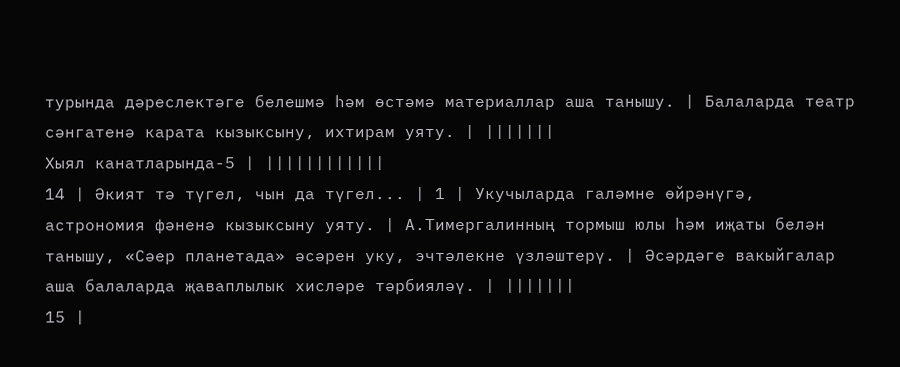турында дәреслектәге белешмә һәм өстәмә материаллар аша танышу. | Балаларда театр сәнгатенә карата кызыксыну, ихтирам уяту. | |||||||
Хыял канатларында-5 | ||||||||||||
14 | Әкият тә түгел, чын да түгел... | 1 | Укучыларда галәмне өйрәнүгә, астрономия фәненә кызыксыну уяту. | А.Тимергалинның тормыш юлы һәм иҗаты белән танышу, «Сәер планетада» әсәрен уку, эчтәлекне үзләштерү. | Әсәрдәге вакыйгалар аша балаларда җаваплылык хисләре тәрбияләү. | |||||||
15 |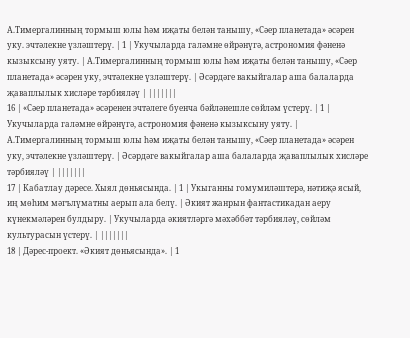А.Тимергалинның тормыш юлы һәм иҗаты белән танышу, «Сәер планетада» әсәрен уку. эчтәлекне үзләштерү. | 1 | Укучыларда галәмне өйрәнүгә, астрономия фәненә кызыксыну уяту. | А.Тимергалинның тормыш юлы һәм иҗаты белән танышу, «Сәер планетада» әсәрен уку, эчтәлекне үзләштерү. | Әсәрдәге вакыйгалар аша балаларда җаваплылык хисләре тәрбияләү | |||||||
16 | «Сәер планетада» әсәренен эчтәлеге буенча бәйләнешле сөйләм үстерү. | 1 | Укучыларда галәмне өйрәнүгә, астрономия фәненә кызыксыну уяту. | А.Тимергалинның тормыш юлы һәм иҗаты белән танышу, «Сәер планетада» әсәрен уку, эчтәлекне үзләштерү. | Әсәрдәге вакыйгалар аша балаларда җаваплылык хисләре тәрбияләү | |||||||
17 | Кабатлау дәресе. Хыял дөньясында. | 1 | Укыганны гомумиләштерә, нәтиҗә ясый, иң мөһим мәгълүматны аерып ала белү. | Әкият жанрын фантастикадан аеру күнекмәләрен булдыру. | Укучыларда әкиятләргә мәхәббәт тәрбияләү, сөйләм культурасын үстерү. | |||||||
18 | Дәрес-проект. «Әкият дөньясында». | 1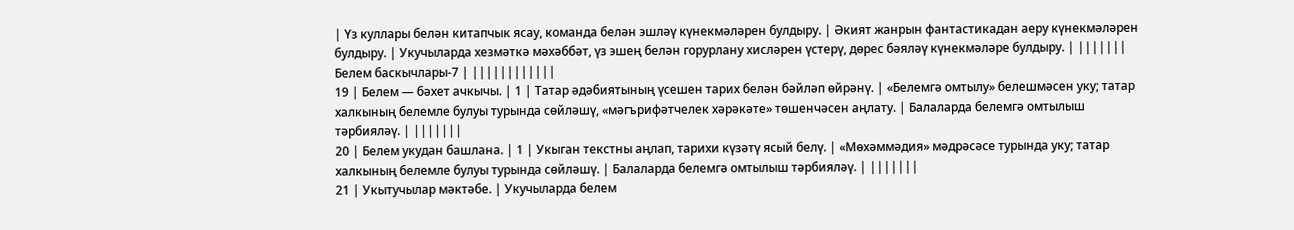| Үз куллары белән китапчык ясау, команда белән эшләү күнекмәләрен булдыру. | Әкият жанрын фантастикадан аеру күнекмәләрен булдыру. | Укучыларда хезмәткә мәхәббәт, үз эшең белән горурлану хисләрен үстерү, дөрес бәяләү күнекмәләре булдыру. | |||||||
Белем баскычлары-7 | ||||||||||||
19 | Белем — бәхет ачкычы. | 1 | Татар әдәбиятының үсешен тарих белән бәйләп өйрәнү. | «Белемгә омтылу» белешмәсен уку; татар халкының белемле булуы турында сөйләшү, «мәгърифәтчелек хәрәкәте» төшенчәсен аңлату. | Балаларда белемгә омтылыш тәрбияләү. | |||||||
20 | Белем укудан башлана. | 1 | Укыган текстны аңлап, тарихи күзәтү ясый белү. | «Мөхәммәдия» мәдрәсәсе турында уку; татар халкының белемле булуы турында сөйләшү. | Балаларда белемгә омтылыш тәрбияләү. | |||||||
21 | Укытучылар мәктәбе. | Укучыларда белем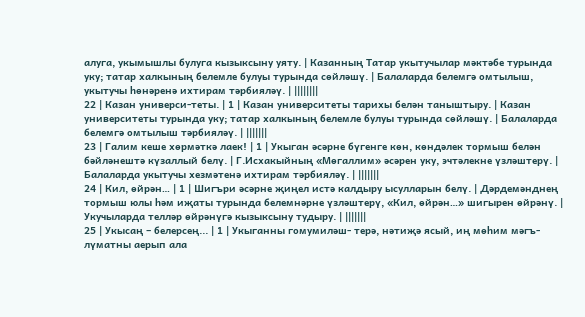алуга, укымышлы булуга кызыксыну уяту. | Казанның Татар укытучылар мәктәбе турында уку; татар халкының белемле булуы турында сөйләшү. | Балаларда белемгә омтылыш, укытучы һөнәренә ихтирам тәрбияләү. | ||||||||
22 | Казан универси-теты. | 1 | Казан университеты тарихы белән таныштыру. | Казан университеты турында уку; татар халкының белемле булуы турында сөйләшү. | Балаларда белемгә омтылыш тәрбияләү. | |||||||
23 | Галим кеше хөрмәткә лаек! | 1 | Укыган әсәрне бүгенге көн, көндәлек тормыш белән бәйләнештә күзаллый белү. | Г.Исхакыйның «Мөгаллим» әсәрен уку, эчтәлекне үзләштерү. | Балаларда укытучы хезмәтенә ихтирам тәрбияләү. | |||||||
24 | Кил, өйрән… | 1 | Шигъри әсәрне җиңел истә калдыру ысулларын белү. | Дәрдемәнднең тормыш юлы һәм иҗаты турында белемнәрне үзләштерү, «Кил, өйрән…» шигырен өйрәнү. | Укучыларда телләр өйрәнүгә кызыксыну тудыру. | |||||||
25 | Укысаң – белерсең... | 1 | Укыганны гомумиләш- терә, нәтиҗә ясый, иң мөһим мәгъ-лүматны аерып ала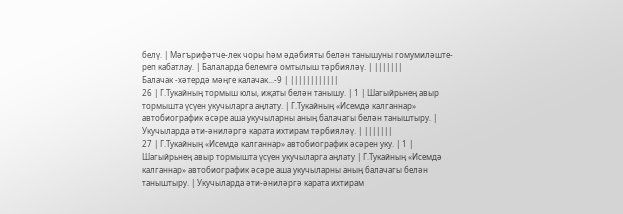белү. | Мәгърифәтче-лек чоры һәм әдәбияты белән танышуны гомумиләште- реп кабатлау. | Балаларда белемгә омтылыш тәрбияләү. | |||||||
Балачак -хәтердә мәңге калачак...-9 | ||||||||||||
26 | Г.Тукайның тормыш юлы, иҗаты белән танышу. | 1 | Шагыйрьнең авыр тормышта үсүен укучыларга аңлату. | Г.Тукайның «Исемдә калганнар» автобиографик әсәре аша укучыларны аның балачагы белән таныштыру. | Укучыларда әти-әниләргә карата ихтирам тәрбияләү. | |||||||
27 | Г.Тукайның «Исемдә калганнар» автобиографик әсәрен уку. | 1 | Шагыйрьнең авыр тормышта үсүен укучыларга аңлату | Г.Тукайның «Исемдә калганнар» автобиографик әсәре аша укучыларны аның балачагы белән таныштыру. | Укучыларда әти-әниләргә карата ихтирам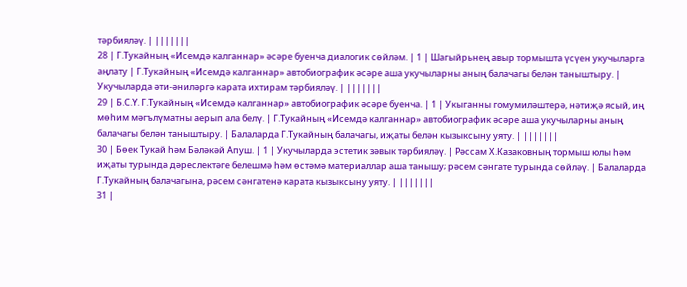тәрбияләү. | |||||||
28 | Г.Тукайның «Исемдә калганнар» әсәре буенча диалогик сөйләм. | 1 | Шагыйрьнең авыр тормышта үсүен укучыларга аңлату | Г.Тукайның «Исемдә калганнар» автобиографик әсәре аша укучыларны аның балачагы белән таныштыру. | Укучыларда әти-әниләргә карата ихтирам тәрбияләү. | |||||||
29 | Б.С.Ү. Г.Тукайның «Исемдә калганнар» автобиографик әсәре буенча. | 1 | Укыганны гомумиләштерә, нәтиҗә ясый, иң мөһим мәгълүматны аерып ала белү. | Г.Тукайның «Исемдә калганнар» автобиографик әсәре аша укучыларны аның балачагы белән таныштыру. | Балаларда Г.Тукайның балачагы, иҗаты белән кызыксыну уяту. | |||||||
30 | Бөек Тукай һәм Бәләкәй Апуш. | 1 | Укучыларда эстетик зәвык тәрбияләү. | Рәссам Х.Казаковның тормыш юлы һәм иҗаты турында дәреслектәге белешмә һәм өстәмә материаллар аша танышу; рәсем сәнгате турында сөйләү. | Балаларда Г.Тукайның балачагына, рәсем сәнгатенә карата кызыксыну уяту. | |||||||
31 |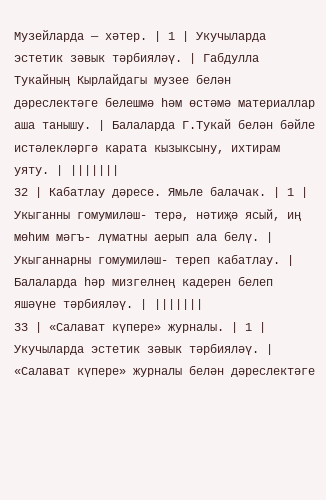Музейларда — хәтер. | 1 | Укучыларда эстетик зәвык тәрбияләү. | Габдулла Тукайның Кырлайдагы музее белән дәреслектәге белешмә һәм өстәмә материаллар аша танышу. | Балаларда Г.Тукай белән бәйле истәлекләргә карата кызыксыну, ихтирам уяту. | |||||||
32 | Кабатлау дәресе. Ямьле балачак. | 1 | Укыганны гомумиләш- терә, нәтиҗә ясый, иң мөһим мәгъ- лүматны аерып ала белү. | Укыганнарны гомумиләш- тереп кабатлау. | Балаларда һәр мизгелнең кадерен белеп яшәүне тәрбияләү. | |||||||
33 | «Салават күпере» журналы. | 1 | Укучыларда эстетик зәвык тәрбияләү. | «Салават күпере» журналы белән дәреслектәге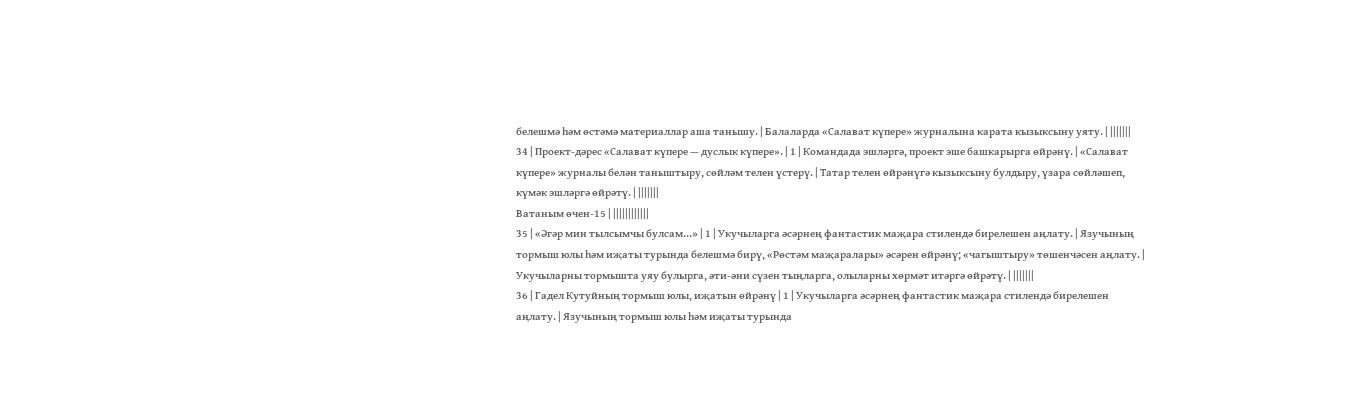белешмә һәм өстәмә материаллар аша танышу. | Балаларда «Салават күпере» журналына карата кызыксыну уяту. | |||||||
34 | Проект-дәрес «Салават күпере — дуслык күпере». | 1 | Командада эшләргә, проект эше башкарырга өйрәнү. | «Салават күпере» журналы белән таныштыру, сөйләм телен үстерү. | Татар телен өйрәнүгә кызыксыну булдыру, үзара сөйләшеп, күмәк эшләргә өйрәтү. | |||||||
Ватаным өчен-15 | ||||||||||||
35 | «Әгәр мин тылсымчы булсам...» | 1 | Укучыларга әсәрнең фантастик маҗара стилендә бирелешен аңлату. | Язучының тормыш юлы һәм иҗаты турында белешмә бирү, «Рөстәм маҗаралары» әсәрен өйрәнү; «чагыштыру» төшенчәсен аңлату. | Укучыларны тормышта уяу булырга, әти-әни сүзен тыңларга, олыларны хөрмәт итәргә өйрәтү. | |||||||
36 | Гадел Кутуйның тормыш юлы, иҗатын өйрәнү | 1 | Укучыларга әсәрнең фантастик маҗара стилендә бирелешен аңлату. | Язучының тормыш юлы һәм иҗаты турында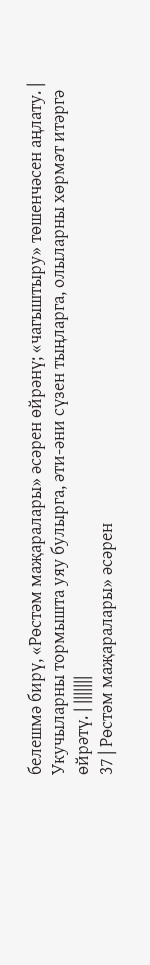белешмә бирү, «Рөстәм маҗаралары» әсәрен өйрәнү; «чагыштыру» төшенчәсен аңлату. | Укучыларны тормышта уяу булырга, әти-әни сүзен тыңларга, олыларны хөрмәт итәргә өйрәтү. | |||||||
37 | Рөстәм маҗаралары» әсәрен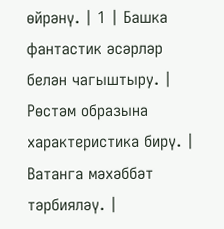өйрәнү. | 1 | Башка фантастик әсәрләр белән чагыштыру. | Рөстәм образына характеристика бирү. | Ватанга мәхәббәт тәрбияләү. |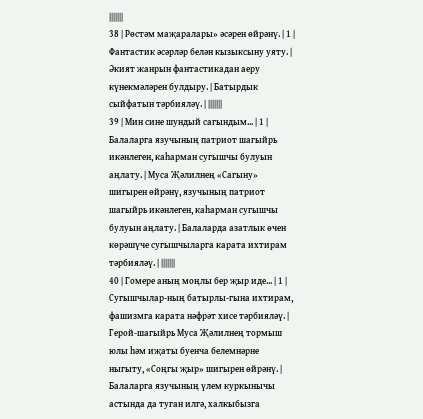|||||||
38 | Рөстәм маҗаралары» әсәрен өйрәнү. | 1 | Фантастик әсәрләр белән кызыксыну уяту. | Әкият жанрын фантастикадан аеру күнекмәләрен булдыру. | Батырдык сыйфатын тәрбияләү. | |||||||
39 | Мин сине шундый сагындым... | 1 | Балаларга язучының патриот шагыйрь икәнлеген, каһарман сугышчы булуын аңлату. | Муса Җәлилнең «Сагыну» шигырен өйрәнү, язучының патриот шагыйрь икәнлеген, каһарман сугышчы булуын аңлату. | Балаларда азатлык өчен көрәшүче сугышчыларга карата ихтирам тәрбияләү. | |||||||
40 | Гомере аның моңлы бер җыр иде... | 1 | Сугышчылар-ның батырлы-гына ихтирам, фашизмга карата нәфрәт хисе тәрбияләү. | Герой-шагыйрь Муса Җәлилнең тормыш юлы һәм иҗаты буенча белемнәрне ныгыту, «Соңгы җыр» шигырен өйрәнү. | Балаларга язучының үлем куркынычы астында да туган илгә, халкыбызга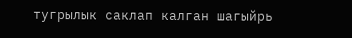тугрылык саклап калган шагыйрь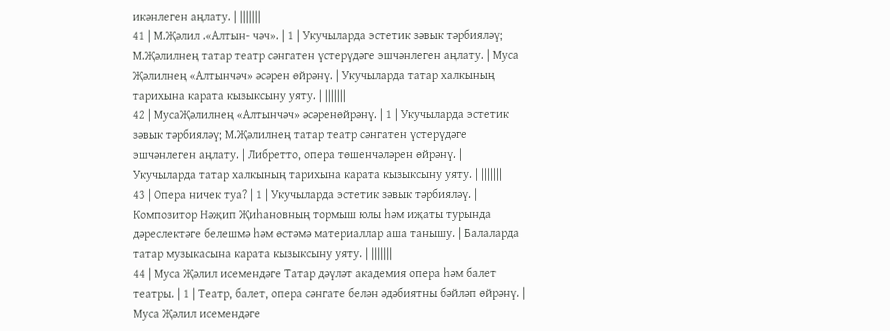икәнлеген аңлату. | |||||||
41 | М.Җәлил .«Алтын- чәч». | 1 | Укучыларда эстетик зәвык тәрбияләү; М.Җәлилнең татар театр сәнгатен үстерүдәге эшчәнлеген аңлату. | Муса Җәлилнең «Алтынчәч» әсәрен өйрәнү. | Укучыларда татар халкының тарихына карата кызыксыну уяту. | |||||||
42 | МусаҖәлилнең «Алтынчәч» әсәренөйрәнү. | 1 | Укучыларда эстетик зәвык тәрбияләү; М.Җәлилнең татар театр сәнгатен үстерүдәге эшчәнлеген аңлату. | Либретто, опера төшенчәләрен өйрәнү. | Укучыларда татар халкының тарихына карата кызыксыну уяту. | |||||||
43 | Опера ничек туа? | 1 | Укучыларда эстетик зәвык тәрбияләү. | Композитор Нәҗип Җиһановның тормыш юлы һәм иҗаты турында дәреслектәге белешмә һәм өстәмә материаллар аша танышу. | Балаларда татар музыкасына карата кызыксыну уяту. | |||||||
44 | Муса Җәлил исемендәге Татар дәүләт академия опера һәм балет театры. | 1 | Театр, балет, опера сәнгате белән әдәбиятны бәйләп өйрәнү. | Муса Җәлил исемендәге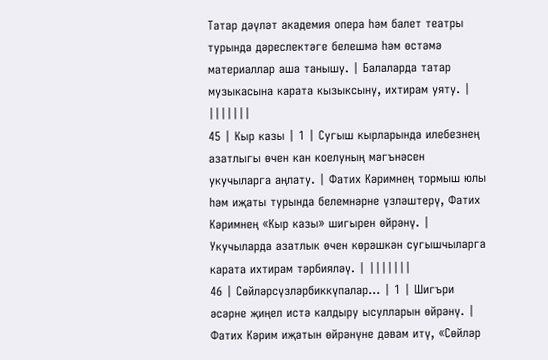Татар дәүләт академия опера һәм балет театры турында дәреслектәге белешмә һәм өстәмә материаллар аша танышу. | Балаларда татар музыкасына карата кызыксыну, ихтирам уяту. | |||||||
45 | Кыр казы | 1 | Сугыш кырларында илебезнең азатлыгы өчен кан коелуның мәгънәсен укучыларга аңлату. | Фатих Кәримнең тормыш юлы һәм иҗаты турында белемнәрне үзләштерү, Фатих Кәримнең «Кыр казы» шигырен өйрәнү. | Укучыларда азатлык өчен көрәшкән сугышчыларга карата ихтирам тәрбияләү. | |||||||
46 | Сөйләрсүзләрбиккүпалар... | 1 | Шигъри әсәрне җиңел истә калдыру ысулларын өйрәнү. | Фатих Кәрим иҗатын өйрәнүне дәвам итү, «Сөйләр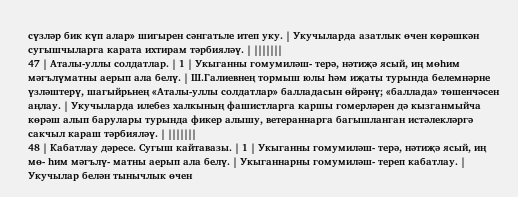сүзләр бик күп алар» шигырен сәнгатьле итеп уку. | Укучыларда азатлык өчен көрәшкән сугышчыларга карата ихтирам тәрбияләү. | |||||||
47 | Аталы-уллы солдатлар. | 1 | Укыганны гомумиләш- терә, нәтиҗә ясый, иң мөһим мәгълүматны аерып ала белү. | Ш.Галиевнең тормыш юлы һәм иҗаты турында белемнәрне үзләштерү, шагыйрьнең «Аталы-уллы солдатлар» балладасын өйрәнү; «баллада» төшенчәсен аңлау. | Укучыларда илебез халкының фашистларга каршы гомерләрен дә кызганмыйча көрәш алып барулары турында фикер алышу, ветераннарга багышланган истәлекләргә сакчыл караш тәрбияләү. | |||||||
48 | Кабатлау дәресе. Сугыш кайтавазы. | 1 | Укыганны гомумиләш- терә, нәтиҗә ясый, иң мө- һим мәгълү- матны аерып ала белү. | Укыганнарны гомумиләш- тереп кабатлау. | Укучылар белән тынычлык өчен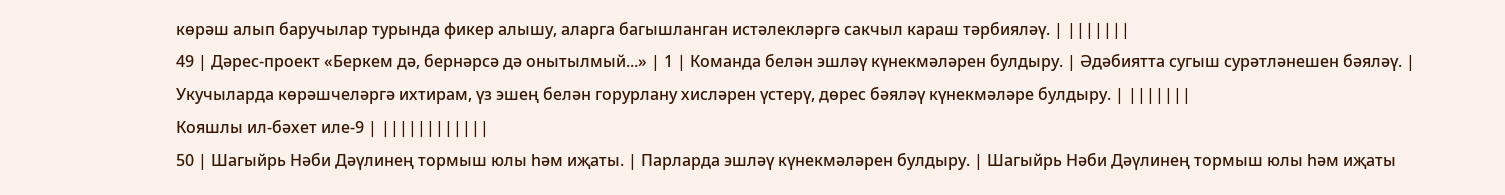көрәш алып баручылар турында фикер алышу, аларга багышланган истәлекләргә сакчыл караш тәрбияләү. | |||||||
49 | Дәрес-проект «Беркем дә, бернәрсә дә онытылмый...» | 1 | Команда белән эшләү күнекмәләрен булдыру. | Әдәбиятта сугыш сурәтләнешен бәяләү. | Укучыларда көрәшчеләргә ихтирам, үз эшең белән горурлану хисләрен үстерү, дөрес бәяләү күнекмәләре булдыру. | |||||||
Кояшлы ил-бәхет иле-9 | ||||||||||||
50 | Шагыйрь Нәби Дәүлинең тормыш юлы һәм иҗаты. | Парларда эшләү күнекмәләрен булдыру. | Шагыйрь Нәби Дәүлинең тормыш юлы һәм иҗаты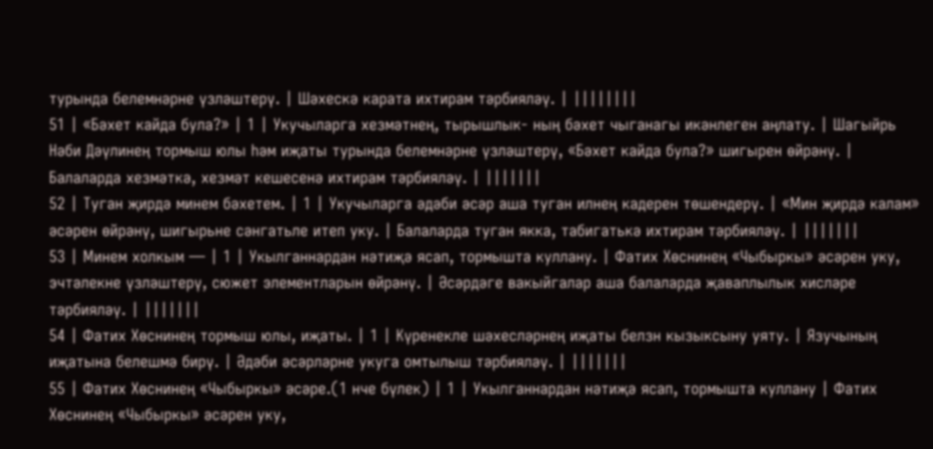турында белемнәрне үзләштерү. | Шәхескә карата ихтирам тәрбияләү. | ||||||||
51 | «Бәхет кайда була?» | 1 | Укучыларга хезмәтнең, тырышлык- ның бәхет чыганагы икәнлеген аңлату. | Шагыйрь Нәби Дәүлинең тормыш юлы һәм иҗаты турында белемнәрне үзләштерү, «Бәхет кайда була?» шигырен өйрәнү. | Балаларда хезмәткә, хезмәт кешесенә ихтирам тәрбияләү. | |||||||
52 | Туган җирдә минем бәхетем. | 1 | Укучыларга әдәби әсәр аша туган илнең кадерен төшендерү. | «Мин җирдә калам» әсәрен өйрәнү, шигырьне сәнгатьле итеп уку. | Балаларда туган якка, табигатькә ихтирам тәрбияләү. | |||||||
53 | Минем холкым — | 1 | Укылганнардан нәтиҗә ясап, тормышта куллану. | Фатих Хөснинең «Чыбыркы» әсәрен уку, эчтәлекне үзләштерү, сюжет элементларын өйрәнү. | Әсәрдәге вакыйгалар аша балаларда җаваплылык хисләре тәрбияләү. | |||||||
54 | Фатих Хөснинең тормыш юлы, иҗаты. | 1 | Күренекле шәхесләрнең иҗаты белзн кызыксыну уяту. | Язучының иҗатына белешмә бирү. | Әдәби әсәрләрне укуга омтылыш тәрбияләү. | |||||||
55 | Фатих Хөснинең «Чыбыркы» әсәре.(1 нче бүлек) | 1 | Укылганнардан нәтиҗә ясап, тормышта куллану | Фатих Хөснинең «Чыбыркы» әсәрен уку,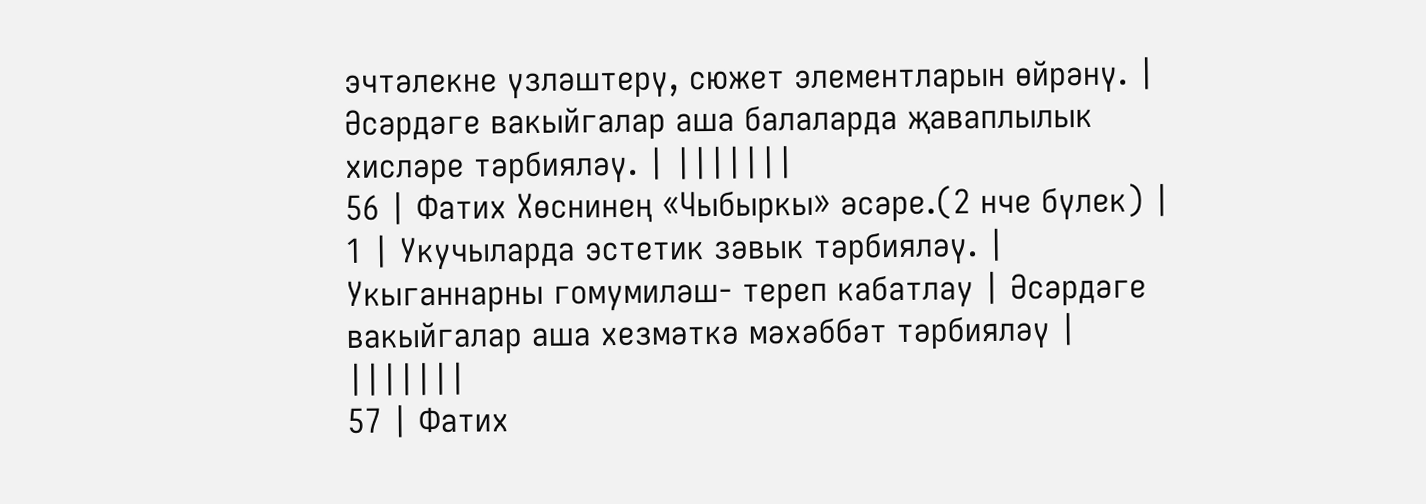эчтәлекне үзләштерү, сюжет элементларын өйрәнү. | Әсәрдәге вакыйгалар аша балаларда җаваплылык хисләре тәрбияләү. | |||||||
56 | Фатих Хөснинең «Чыбыркы» әсәре.(2 нче бүлек) | 1 | Укучыларда эстетик зәвык тәрбияләү. | Укыганнарны гомумиләш- тереп кабатлау | Әсәрдәге вакыйгалар аша хезмәткә мәхәббәт тәрбияләү | |||||||
57 | Фатих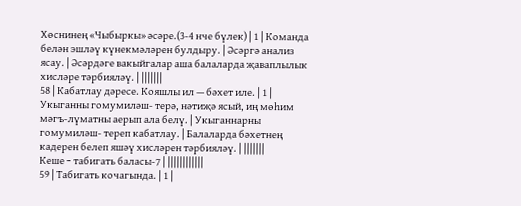Хөснинең «Чыбыркы» әсәре.(3-4 нче бүлек) | 1 | Команда белән эшләү күнекмәләрен булдыру. | Әсәргә анализ ясау. | Әсәрдәге вакыйгалар аша балаларда җаваплылык хисләре тәрбияләү. | |||||||
58 | Кабатлау дәресе. Кояшлы ил — бәхет иле. | 1 | Укыганны гомумиләш- терә, нәтиҗә ясый, иң мөһим мәгъ-лүматны аерып ала белү. | Укыганнарны гомумиләш- тереп кабатлау. | Балаларда бәхетнең кадерен белеп яшәү хисләрен тәрбияләү. | |||||||
Кеше − табигать баласы-7 | ||||||||||||
59 | Табигать кочагында. | 1 |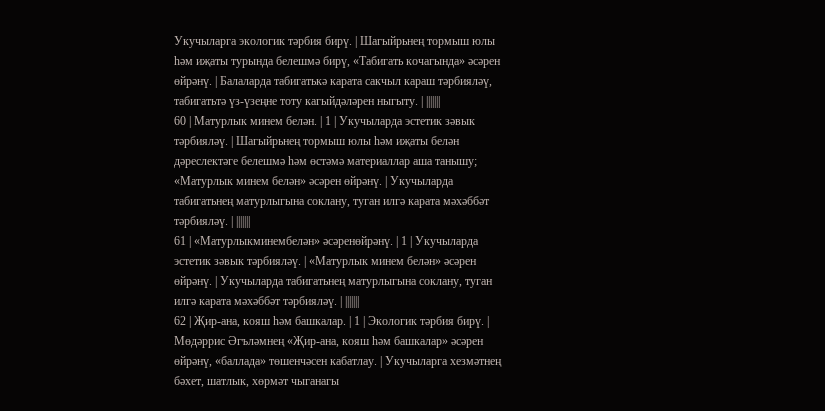Укучыларга экологик тәрбия бирү. | Шагыйрьнең тормыш юлы һәм иҗаты турында белешмә бирү, «Табигать кочагында» әсәрен өйрәнү. | Балаларда табигатькә карата сакчыл караш тәрбияләү, табигатьтә үз-үзеңне тоту кагыйдәләрен ныгыту. | |||||||
60 | Матурлык минем белән. | 1 | Укучыларда эстетик зәвык тәрбияләү. | Шагыйрьнең тормыш юлы һәм иҗаты белән дәреслектәге белешмә һәм өстәмә материаллар аша танышу; «Матурлык минем белән» әсәрен өйрәнү. | Укучыларда табигатьнең матурлыгына соклану, туган илгә карата мәхәббәт тәрбияләү. | |||||||
61 | «Матурлыкминембелән» әсәренөйрәнү. | 1 | Укучыларда эстетик зәвык тәрбияләү. | «Матурлык минем белән» әсәрен өйрәнү. | Укучыларда табигатьнең матурлыгына соклану, туган илгә карата мәхәббәт тәрбияләү. | |||||||
62 | Җир-ана, кояш һәм башкалар. | 1 | Экологик тәрбия бирү. | Мөдәррис Әгъләмнең «Җир-ана, кояш һәм башкалар» әсәрен өйрәнү, «баллада» төшенчәсен кабатлау. | Укучыларга хезмәтнең бәхет, шатлык, хөрмәт чыганагы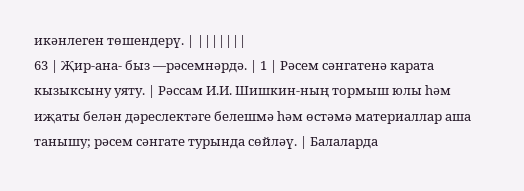икәнлеген төшендерү. | |||||||
63 | Җир-ана- быз —рәсемнәрдә. | 1 | Рәсем сәнгатенә карата кызыксыну уяту. | Рәссам И.И. Шишкин-ның тормыш юлы һәм иҗаты белән дәреслектәге белешмә һәм өстәмә материаллар аша танышу; рәсем сәнгате турында сөйләү. | Балаларда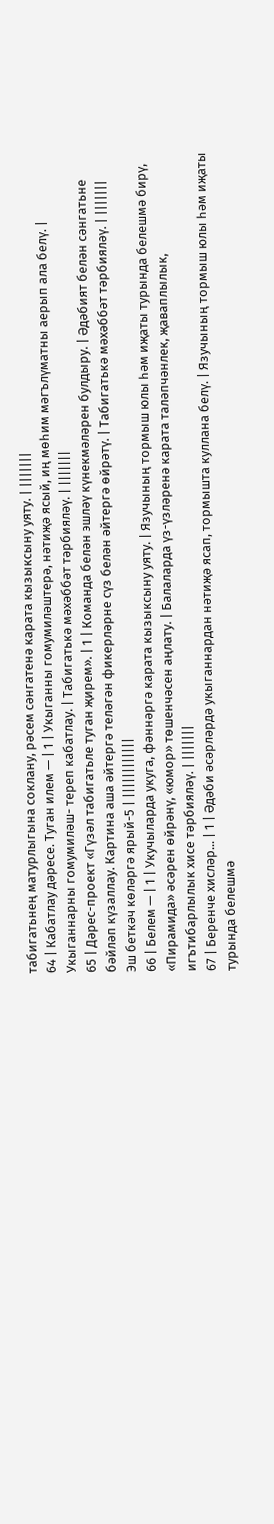табигатьнең матурлыгына соклану, рәсем сәнгатенә карата кызыксыну уяту. | |||||||
64 | Кабатлау дәресе. Туган илем — | 1 | Укыганны гомумиләштерә, нәтиҗә ясый, иң мөһим мәгълүматны аерып ала белү. | Укыганнарны гомумиләш- тереп кабатлау. | Табигатькә мәхәббәт тәрбияләү. | |||||||
65 | Дәрес-проект «Гүзәл табигатьле туган җирем». | 1 | Команда белән эшләү күнекмәләрен булдыру. | Әдәбият белән сәнгатьне бәйләп күзаллау. Картина аша әйтергә теләгән фикерләрне сүз белән әйтергә өйрәтү. | Табигатькә мәхәббәт тәрбияләү. | |||||||
Эш беткәч көләргә ярый-5 | ||||||||||||
66 | Белем — | 1 | Укучыларда укуга, фәннәргә карата кызыксыну уяту. | Язучының тормыш юлы һәм иҗаты турында белешмә бирү, «Пирамида» әсәрен өйрәнү, «юмор» төшенчәсен аңлату. | Балаларда үз-үзләренә карата таләпчәнлек, җаваплылык, игътибарлылык хисе тәрбияләү. | |||||||
67 | Беренче хисләр... | 1 | Әдәби әсәрләрдә укыганнардан нәтиҗә ясап, тормышта куллана белү. | Язучының тормыш юлы һәм иҗаты турында белешмә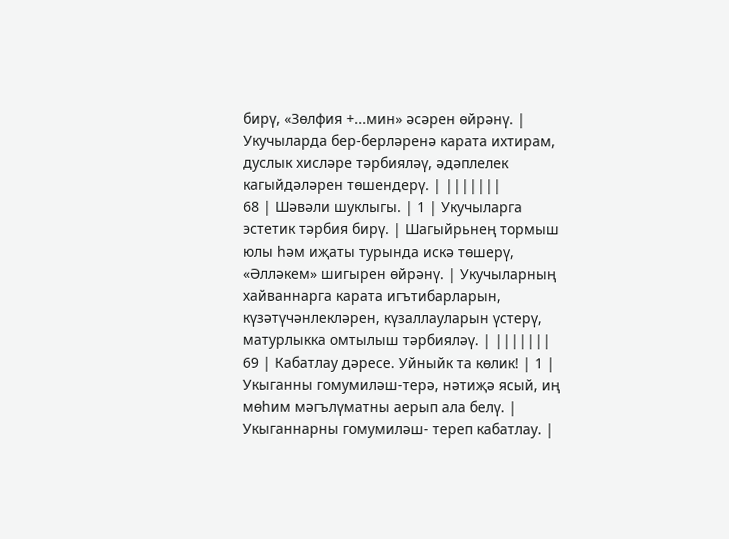бирү, «Зөлфия +...мин» әсәрен өйрәнү. | Укучыларда бер-берләренә карата ихтирам, дуслык хисләре тәрбияләү, әдәплелек кагыйдәләрен төшендерү. | |||||||
68 | Шәвәли шуклыгы. | 1 | Укучыларга эстетик тәрбия бирү. | Шагыйрьнең тормыш юлы һәм иҗаты турында искә төшерү, «Әлләкем» шигырен өйрәнү. | Укучыларның хайваннарга карата игътибарларын, күзәтүчәнлекләрен, күзаллауларын үстерү, матурлыкка омтылыш тәрбияләү. | |||||||
69 | Кабатлау дәресе. Уйныйк та көлик! | 1 | Укыганны гомумиләш-терә, нәтиҗә ясый, иң мөһим мәгълүматны аерып ала белү. | Укыганнарны гомумиләш- тереп кабатлау. |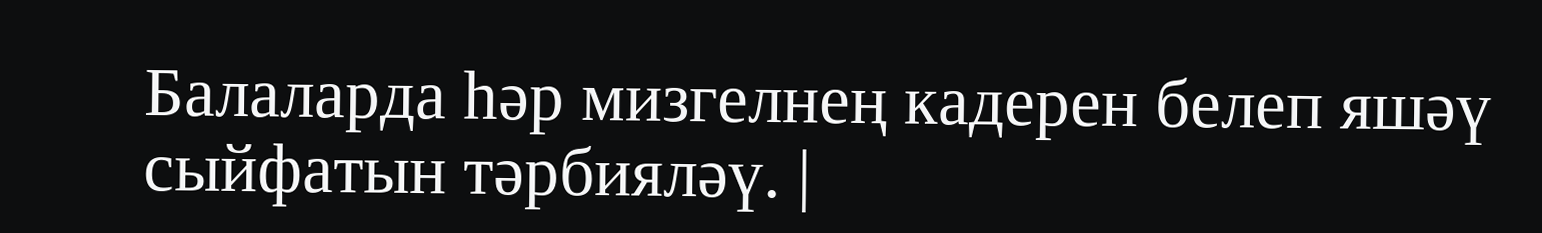Балаларда һәр мизгелнең кадерен белеп яшәү сыйфатын тәрбияләү. |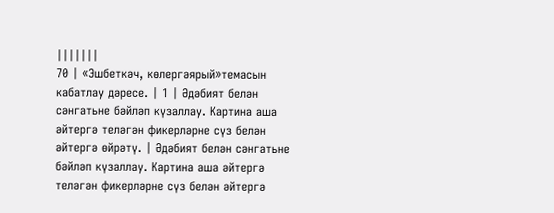|||||||
70 | «Эшбеткәч, көлергәярый»темасын кабатлау дәресе. | 1 | Әдәбият белән сәнгатьне бәйләп күзаллау. Картина аша әйтергә теләгән фикерләрне сүз белән әйтергә өйрәтү. | Әдәбият белән сәнгатьне бәйләп күзаллау. Картина аша әйтергә теләгән фикерләрне сүз белән әйтергә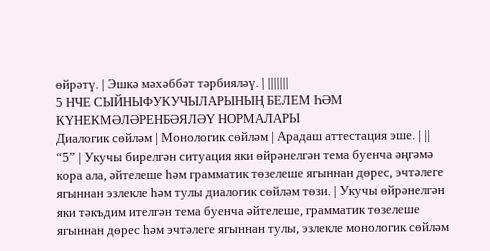өйрәтү. | Эшкә мәхәббәт тәрбияләү. | |||||||
5 НЧЕ СЫЙНЫФУКУЧЫЛАРЫНЫҢ БЕЛЕМ ҺӘМ КҮНЕКМӘЛӘРЕНБӘЯЛӘҮ НОРМАЛАРЫ
Диалогик сөйләм | Монологик сөйләм | Арадаш аттестация эше. | ||
“5” | Укучы бирелгән ситуация яки өйрәнелгән тема буенча әңгәмә кора ала, әйтелеше һәм грамматик төзелеше ягыннан дөрес, эчтәлеге ягыннан эзлекле һәм тулы диалогик сөйләм төзи. | Укучы өйрәнелгән яки тәкъдим ителгән тема буенча әйтелеше, грамматик төзелеше ягыннан дөрес һәм эчтәлеге ягыннан тулы, эзлекле монологик сөйләм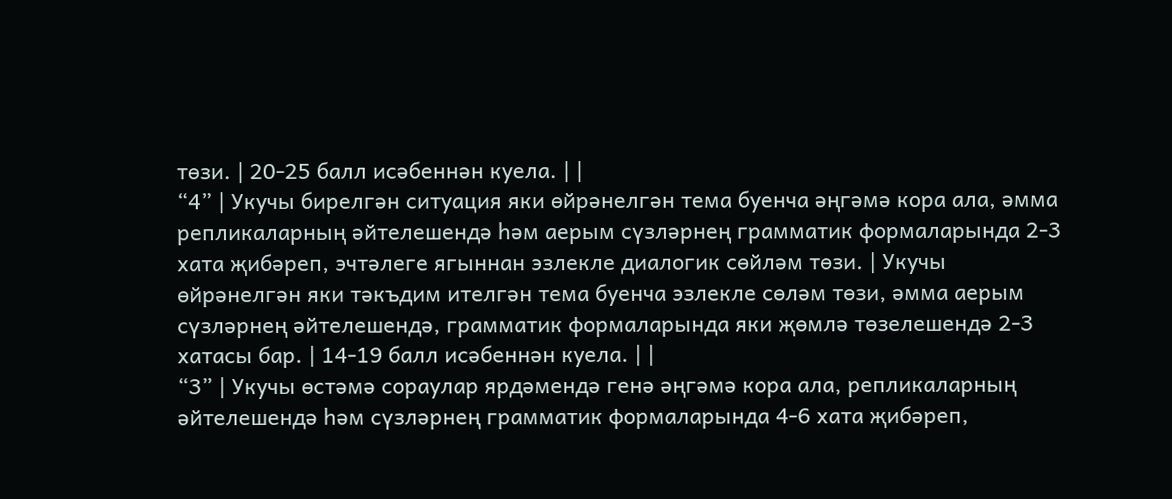төзи. | 20-25 балл исәбеннән куела. | |
“4” | Укучы бирелгән ситуация яки өйрәнелгән тема буенча әңгәмә кора ала, әмма репликаларның әйтелешендә һәм аерым сүзләрнең грамматик формаларында 2-3 хата җибәреп, эчтәлеге ягыннан эзлекле диалогик сөйләм төзи. | Укучы өйрәнелгән яки тәкъдим ителгән тема буенча эзлекле сөләм төзи, әмма аерым сүзләрнең әйтелешендә, грамматик формаларында яки җөмлә төзелешендә 2-3 хатасы бар. | 14-19 балл исәбеннән куела. | |
“3” | Укучы өстәмә сораулар ярдәмендә генә әңгәмә кора ала, репликаларның әйтелешендә һәм сүзләрнең грамматик формаларында 4-6 хата җибәреп,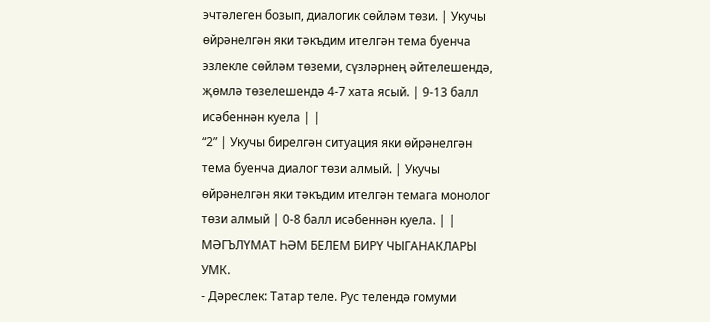эчтәлеген бозып, диалогик сөйләм төзи. | Укучы өйрәнелгән яки тәкъдим ителгән тема буенча эзлекле сөйләм төземи, сүзләрнең әйтелешендә, җөмлә төзелешендә 4-7 хата ясый. | 9-13 балл исәбеннән куела | |
“2” | Укучы бирелгән ситуация яки өйрәнелгән тема буенча диалог төзи алмый. | Укучы өйрәнелгән яки тәкъдим ителгән темага монолог төзи алмый | 0-8 балл исәбеннән куела. | |
МӘГЪЛҮМАТ ҺӘМ БЕЛЕМ БИРҮ ЧЫГАНАКЛАРЫ
УМК.
- Дәреслек: Татар теле. Рус телендә гомуми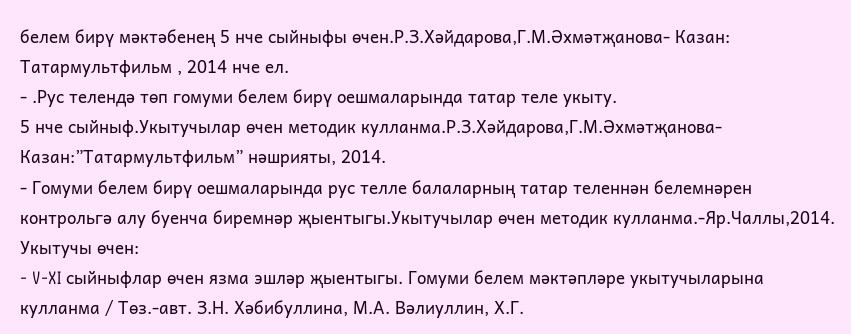белем бирү мәктәбенең 5 нче сыйныфы өчен.Р.З.Хәйдарова,Г.М.Әхмәтҗанова- Казан: Татармультфильм , 2014 нче ел.
- .Рус телендә төп гомуми белем бирү оешмаларында татар теле укыту.
5 нче сыйныф.Укытучылар өчен методик кулланма.Р.З.Хәйдарова,Г.М.Әхмәтҗанова-Казан:”Татармультфильм” нәшрияты, 2014.
- Гомуми белем бирү оешмаларында рус телле балаларның татар теленнән белемнәрен контрольгә алу буенча биремнәр җыентыгы.Укытучылар өчен методик кулланма.-Яр.Чаллы,2014.
Укытучы өчен:
- V-XI сыйныфлар өчен язма эшләр җыентыгы. Гомуми белем мәктәпләре укытучыларына кулланма / Төз.-авт. З.Н. Хәбибуллина, М.А. Вәлиуллин, Х.Г.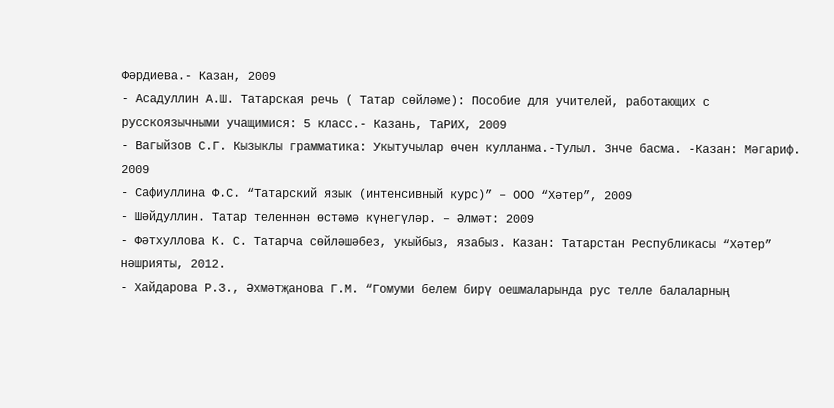Фәрдиева.- Казан, 2009
- Асадуллин А.Ш. Татарская речь ( Татар сөйләме): Пособие для учителей, работающих с русскоязычными учащимися: 5 класс.- Казань, ТаРИХ, 2009
- Вагыйзов С.Г. Кызыклы грамматика: Укытучылар өчен кулланма.-Тулыл. 3нче басма. -Казан: Мәгариф. 2009
- Сафиуллина Ф.С. “Татарский язык (интенсивный курс)” – ООО “Хәтер”, 2009
- Шәйдуллин. Татар теленнән өстәмә күнегүләр. – Әлмәт: 2009
- Фәтхуллова К. С. Татарча сөйләшәбез, укыйбыз, язабыз. Казан: Татарстан Республикасы “Хәтер” нәшрияты, 2012.
- Хайдарова Р.З., Әхмәтҗанова Г.М. “Гомуми белем бирү оешмаларында рус телле балаларның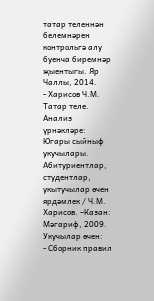татар теленнән белемнәрен контрольгә алу буенча биремнәр җыентыгы. Яр Чаллы, 2014.
- Харисов Ч.М. Татар теле. Анализ үрнәкләре: Югары сыйныф укучылары. Абитуриентлар, студентлар, укытучылар өчен ярдәмлек / Ч.М. Харисов. –Казан: Мәгариф, 2009.
Укучылар өчен:
- Сборник правил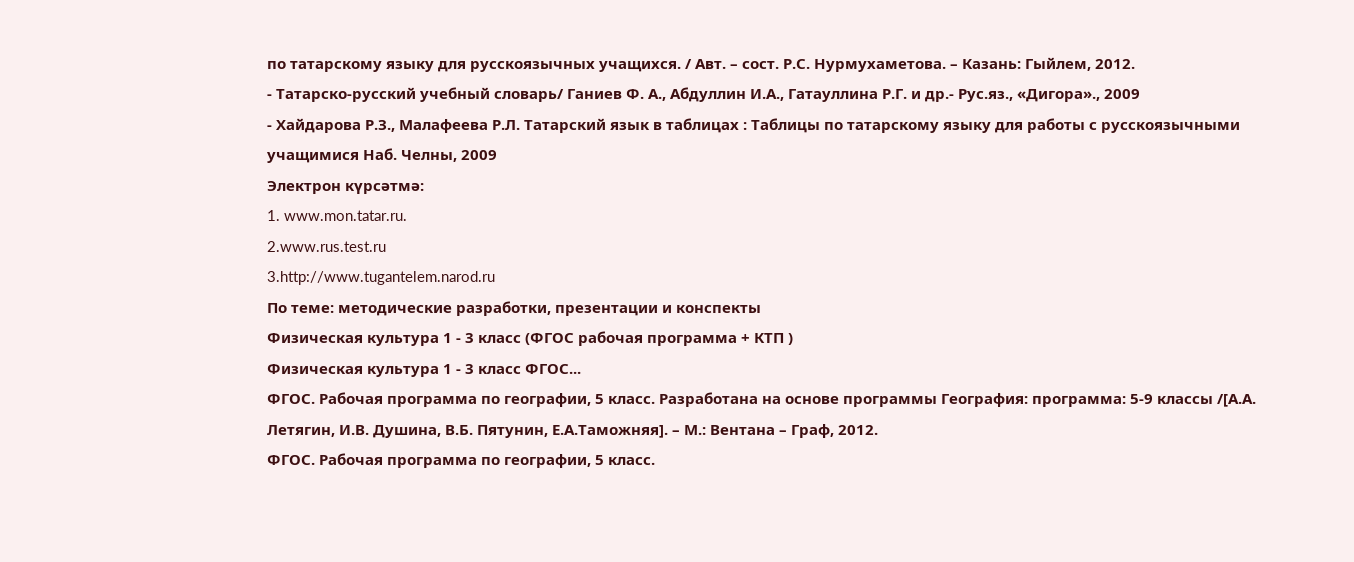по татарскому языку для русскоязычных учащихся. / Авт. – сост. Р.С. Нурмухаметова. – Казань: Гыйлем, 2012.
- Татарско-русский учебный словарь/ Ганиев Ф. А., Абдуллин И.А., Гатауллина Р.Г. и др.- Рус.яз., «Дигора»., 2009
- Хайдарова Р.З., Малафеева Р.Л. Татарский язык в таблицах : Таблицы по татарскому языку для работы с русскоязычными учащимися Наб. Челны, 2009
Электрон күрсәтмә:
1. www.mon.tatar.ru.
2.www.rus.test.ru
3.http://www.tugantelem.narod.ru
По теме: методические разработки, презентации и конспекты
Физическая культура 1 - 3 класс (ФГОС рабочая программа + КТП )
Физическая культура 1 - 3 класс ФГОС...
ФГОС. Рабочая программа по географии, 5 класс. Разработана на основе программы География: программа: 5-9 классы /[А.А. Летягин, И.В. Душина, В.Б. Пятунин, Е.А.Таможняя]. – М.: Вентана – Граф, 2012.
ФГОС. Рабочая программа по географии, 5 класс.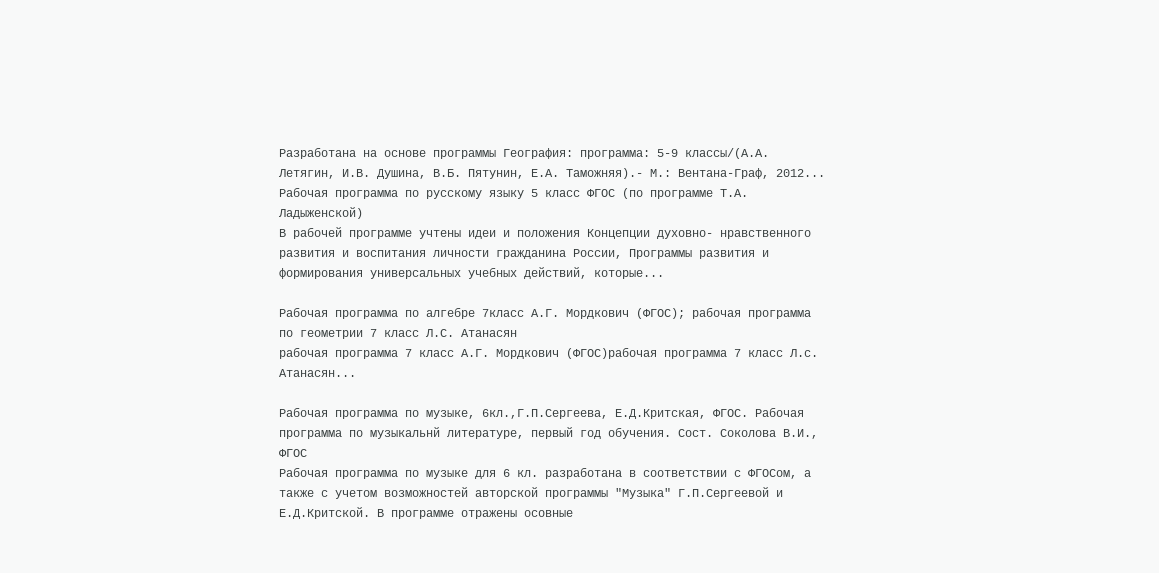Разработана на основе программы География: программа: 5-9 классы/(А.А. Летягин, И.В. Душина, В.Б. Пятунин, Е.А. Таможняя).- М.: Вентана-Граф, 2012...
Рабочая программа по русскому языку 5 класс ФГОС (по программе Т.А. Ладыженской)
В рабочей программе учтены идеи и положения Концепции духовно- нравственного развития и воспитания личности гражданина России, Программы развития и формирования универсальных учебных действий, которые...

Рабочая программа по алгебре 7класс А.Г. Мордкович (ФГОС); рабочая программа по геометрии 7 класс Л.С. Атанасян
рабочая программа 7 класс А.Г. Мордкович (ФГОС)рабочая программа 7 класс Л.с. Атанасян...

Рабочая программа по музыке, 6кл.,Г.П.Сергеева, Е.Д.Критская, ФГОС. Рабочая программа по музыкальнй литературе, первый год обучения. Сост. Соколова В.И., ФГОС
Рабочая программа по музыке для 6 кл. разработана в соответствии с ФГОСом, а также с учетом возможностей авторской программы "Музыка" Г.П.Сергеевой и Е.Д.Критской. В программе отражены осовные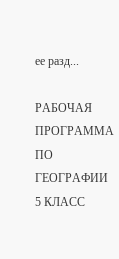ее разд...

РАБОЧАЯ ПРОГРАММА ПО ГЕОГРАФИИ 5 КЛАСС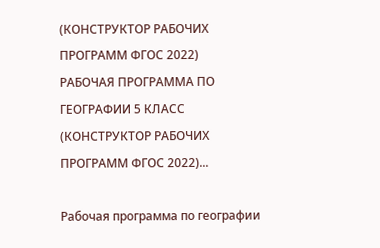(КОНСТРУКТОР РАБОЧИХ ПРОГРАММ ФГОС 2022)
РАБОЧАЯ ПРОГРАММА ПО ГЕОГРАФИИ 5 КЛАСС (КОНСТРУКТОР РАБОЧИХ ПРОГРАММ ФГОС 2022)...

Рабочая программа по географии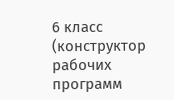6 класс (конструктор рабочих программ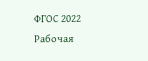ФГОС 2022
Рабочая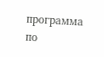программа по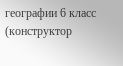географии 6 класс (конструктор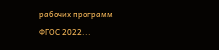рабочих программ ФГОС 2022...